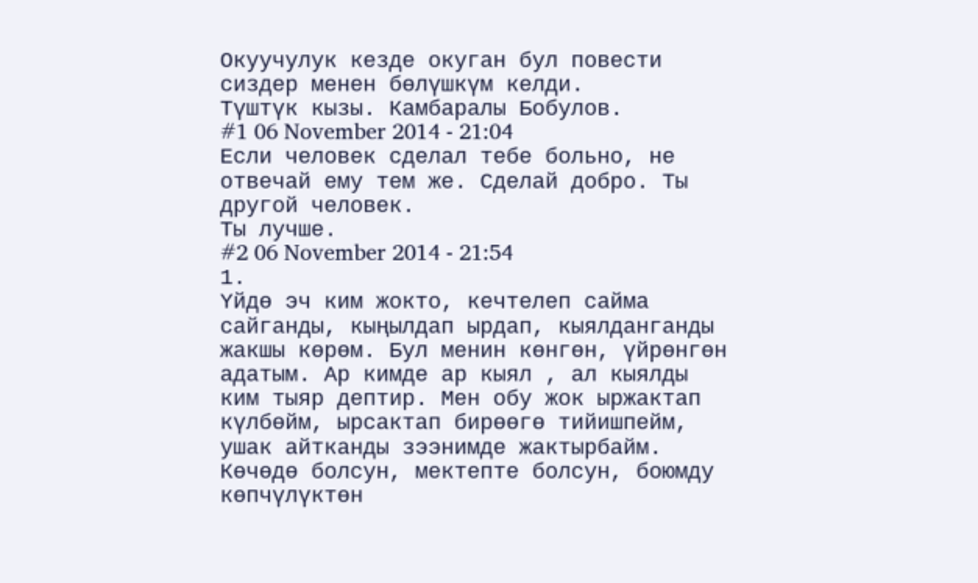Окуучулук кезде окуган бул повести сиздер менен бөлүшкүм келди.
Түштүк кызы. Камбаралы Бобулов.
#1 06 November 2014 - 21:04
Если человек сделал тебе больно, не отвечай ему тем же. Сделай добро. Ты другой человек.
Ты лучше.
#2 06 November 2014 - 21:54
1.
Үйдө эч ким жокто, кечтелеп сайма сайганды, кыңылдап ырдап, кыялданганды жакшы көрөм. Бул менин көнгөн, үйрөнгөн адатым. Ар кимде ар кыял , ал кыялды ким тыяр дептир. Мен обу жок ыржактап күлбөйм, ырсактап бирөөгө тийишпейм, ушак айтканды зээнимде жактырбайм. Көчөдө болсун, мектепте болсун, боюмду көпчүлүктөн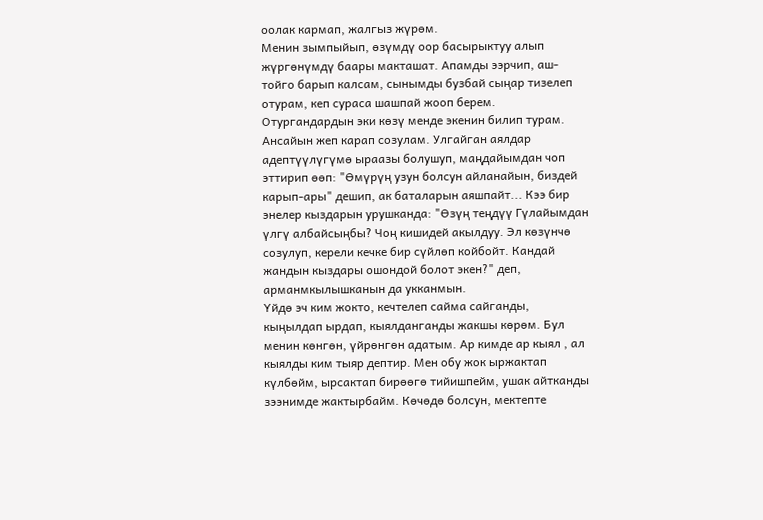оолак кармап, жалгыз жүрөм.
Менин зымпыйып, өзүмдү оор басырыктуу алып жүргөнүмдү баары макташат. Апамды ээрчип, аш-тойго барып калсам, сынымды бузбай сыңар тизелеп отурам, кеп сураса шашпай жооп берем. Отургандардын эки көзү менде экенин билип турам. Ансайын жеп карап созулам. Улгайган аялдар адептүүлүгүмө ыраазы болушуп, маңдайымдан чоп эттирип өөп: "Өмүрүң узун болсун айланайын, биздей карып-ары" дешип, ак баталарын аяшпайт... Кээ бир энелер кыздарын урушканда: "Өзүң теңдүү Гүлайымдан үлгү албайсыңбы? Чоң кишидей акылдуу. Эл көзүнчө созулуп, керели кечке бир сүйлөп койбойт. Кандай жандын кыздары ошондой болот экен?" деп, арманмкылышканын да укканмын.
Үйдө эч ким жокто, кечтелеп сайма сайганды, кыңылдап ырдап, кыялданганды жакшы көрөм. Бул менин көнгөн, үйрөнгөн адатым. Ар кимде ар кыял , ал кыялды ким тыяр дептир. Мен обу жок ыржактап күлбөйм, ырсактап бирөөгө тийишпейм, ушак айтканды зээнимде жактырбайм. Көчөдө болсун, мектепте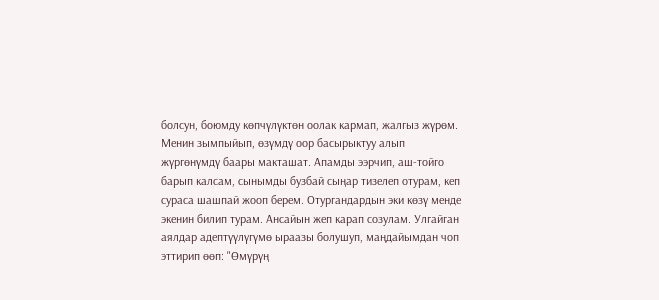болсун, боюмду көпчүлүктөн оолак кармап, жалгыз жүрөм.
Менин зымпыйып, өзүмдү оор басырыктуу алып жүргөнүмдү баары макташат. Апамды ээрчип, аш-тойго барып калсам, сынымды бузбай сыңар тизелеп отурам, кеп сураса шашпай жооп берем. Отургандардын эки көзү менде экенин билип турам. Ансайын жеп карап созулам. Улгайган аялдар адептүүлүгүмө ыраазы болушуп, маңдайымдан чоп эттирип өөп: "Өмүрүң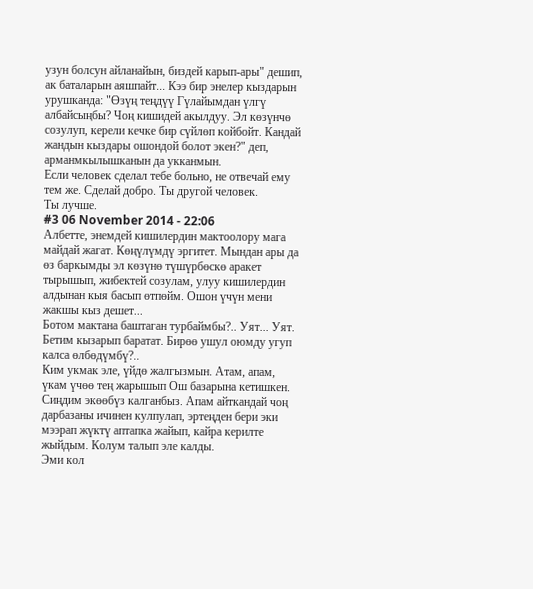узун болсун айланайын, биздей карып-ары" дешип, ак баталарын аяшпайт... Кээ бир энелер кыздарын урушканда: "Өзүң теңдүү Гүлайымдан үлгү албайсыңбы? Чоң кишидей акылдуу. Эл көзүнчө созулуп, керели кечке бир сүйлөп койбойт. Кандай жандын кыздары ошондой болот экен?" деп, арманмкылышканын да укканмын.
Если человек сделал тебе больно, не отвечай ему тем же. Сделай добро. Ты другой человек.
Ты лучше.
#3 06 November 2014 - 22:06
Албетте, энемдей кишилердин мактоолору мага майдай жагат. Көңүлүмдү эргитет. Мындан ары да өз баркымды эл көзүнө түшүрбөскө аракет тырышып, жибектей созулам, улуу кишилердин алдынан кыя басып өтпөйм. Ошон үчүн мени жакшы кыз дешет...
Ботом мактана баштаган турбаймбы?.. Уят... Уят. Бетим кызарып баратат. Бирөө ушул оюмду угуп калса өлбөдүмбү?..
Ким укмак эле, үйдө жалгызмын. Атам, апам, үкам үчөө тең жарышып Ош базарына кетишкен. Сиңдим экөөбүз калганбыз. Апам айткандай чоң дарбазаны ичинен кулпулап, эртеңден бери эки мээрап жүктү аптапка жайып, кайра керилте жыйдым. Колум талып эле калды.
Эми кол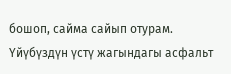бошоп, сайма сайып отурам. Үйүбүздүн үстү жагындагы асфальт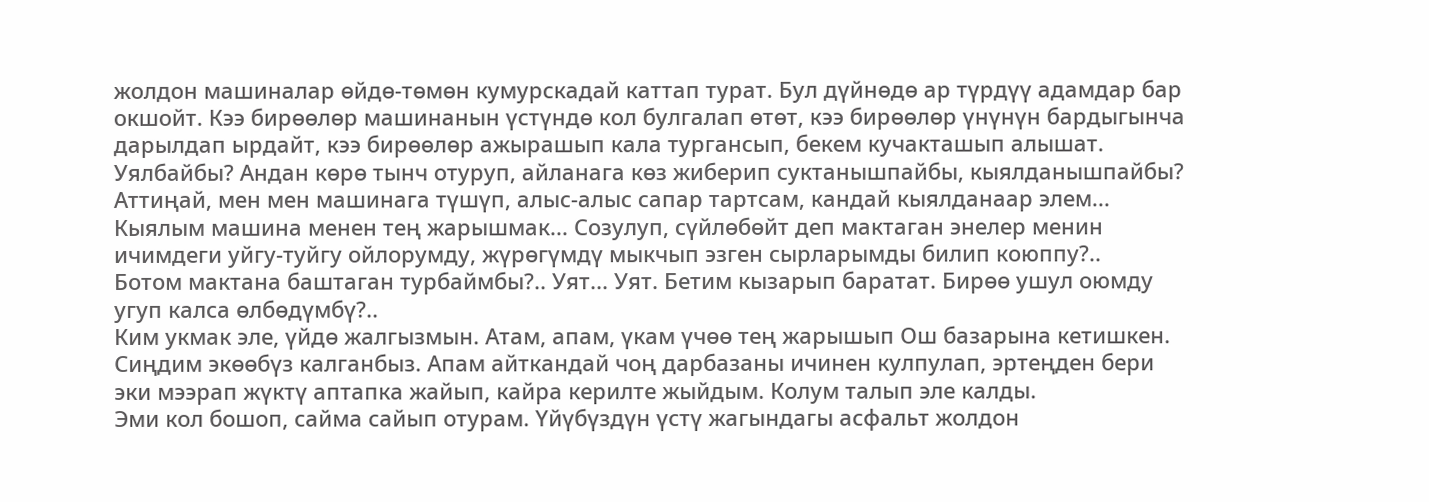жолдон машиналар өйдө-төмөн кумурскадай каттап турат. Бул дүйнөдө ар түрдүү адамдар бар окшойт. Кээ бирөөлөр машинанын үстүндө кол булгалап өтөт, кээ бирөөлөр үнүнүн бардыгынча дарылдап ырдайт, кээ бирөөлөр ажырашып кала тургансып, бекем кучакташып алышат. Уялбайбы? Андан көрө тынч отуруп, айланага көз жиберип суктанышпайбы, кыялданышпайбы? Аттиңай, мен мен машинага түшүп, алыс-алыс сапар тартсам, кандай кыялданаар элем... Кыялым машина менен тең жарышмак... Созулуп, сүйлөбөйт деп мактаган энелер менин ичимдеги уйгу-туйгу ойлорумду, жүрөгүмдү мыкчып эзген сырларымды билип коюппу?..
Ботом мактана баштаган турбаймбы?.. Уят... Уят. Бетим кызарып баратат. Бирөө ушул оюмду угуп калса өлбөдүмбү?..
Ким укмак эле, үйдө жалгызмын. Атам, апам, үкам үчөө тең жарышып Ош базарына кетишкен. Сиңдим экөөбүз калганбыз. Апам айткандай чоң дарбазаны ичинен кулпулап, эртеңден бери эки мээрап жүктү аптапка жайып, кайра керилте жыйдым. Колум талып эле калды.
Эми кол бошоп, сайма сайып отурам. Үйүбүздүн үстү жагындагы асфальт жолдон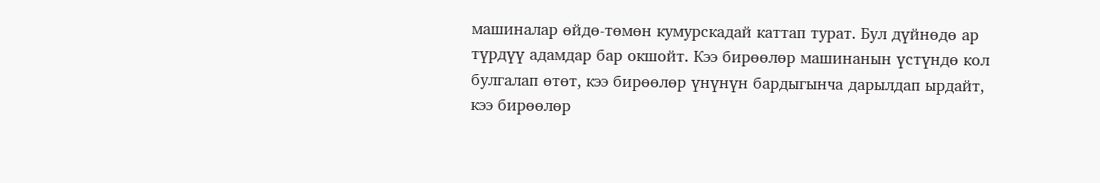машиналар өйдө-төмөн кумурскадай каттап турат. Бул дүйнөдө ар түрдүү адамдар бар окшойт. Кээ бирөөлөр машинанын үстүндө кол булгалап өтөт, кээ бирөөлөр үнүнүн бардыгынча дарылдап ырдайт, кээ бирөөлөр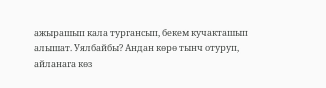ажырашып кала тургансып, бекем кучакташып алышат. Уялбайбы? Андан көрө тынч отуруп, айланага көз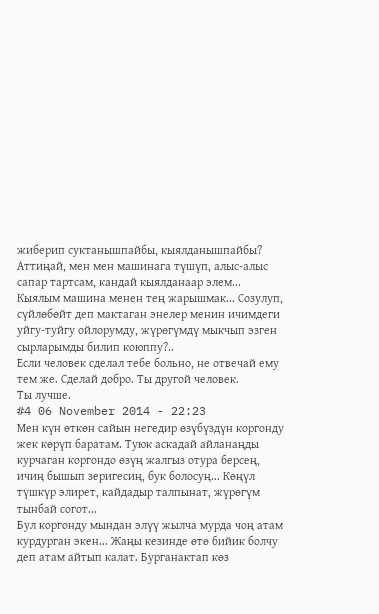жиберип суктанышпайбы, кыялданышпайбы? Аттиңай, мен мен машинага түшүп, алыс-алыс сапар тартсам, кандай кыялданаар элем... Кыялым машина менен тең жарышмак... Созулуп, сүйлөбөйт деп мактаган энелер менин ичимдеги уйгу-туйгу ойлорумду, жүрөгүмдү мыкчып эзген сырларымды билип коюппу?..
Если человек сделал тебе больно, не отвечай ему тем же. Сделай добро. Ты другой человек.
Ты лучше.
#4 06 November 2014 - 22:23
Мен күн өткөн сайын негедир өзүбүздүн коргонду жек көрүп баратам. Туюк аскадай айланаңды курчаган коргондо өзүң жалгыз отура берсең, ичиң бышып зеригесиң, бук болосуң... Көңүл түшкүр элирет, кайдадыр талпынат, жүрөгүм тынбай согот...
Бул коргонду мындан элүү жылча мурда чоң атам курдурган экен... Жаңы кезинде өтө бийик болчу деп атам айтып калат. Бурганактап көз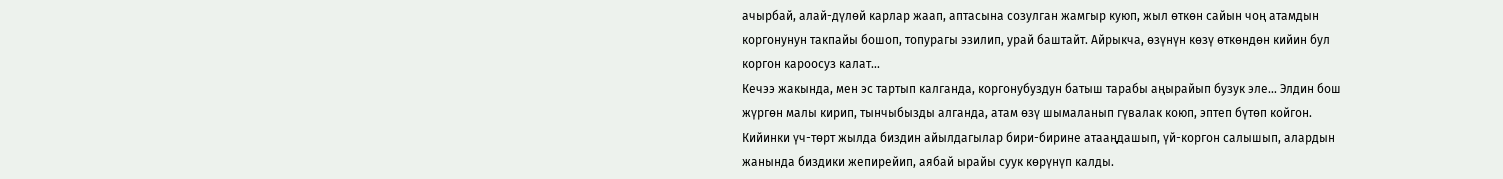ачырбай, алай-дүлөй карлар жаап, аптасына созулган жамгыр куюп, жыл өткөн сайын чоң атамдын коргонунун такпайы бошоп, топурагы эзилип, урай баштайт. Айрыкча, өзүнүн көзү өткөндөн кийин бул коргон кароосуз калат...
Кечээ жакында, мен эс тартып калганда, коргонубуздун батыш тарабы аңырайып бузук эле... Элдин бош жүргөн малы кирип, тынчыбызды алганда, атам өзү шымаланып гүвалак коюп, эптеп бүтөп койгон.
Кийинки үч-төрт жылда биздин айылдагылар бири-бирине атааңдашып, үй-коргон салышып, алардын жанында биздики жепирейип, аябай ырайы суук көрүнүп калды.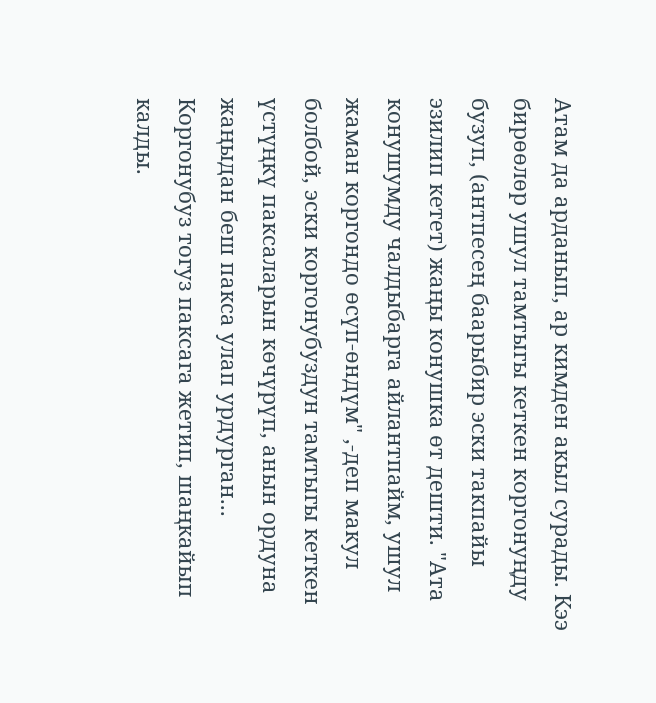Атам да арданып, ар кимден акыл сурады. Кээ бирөөлөр ушул тамтыгы кеткен коргонуңду бузуп, (антпесең баарыбир эски такпайы эзилип кетет) жаңы конушка өт дешти. "Ата конушумду чалдыбарга айлантпайм, ушул жаман коргондо өсүп-өндүм" ,-деп макул болбой, эски коргонубуздун тамтыгы кеткен үстүңкү паксаларын көчүрүп, анын ордуна жаңыдан беш пакса улап урдурган... Коргонубуз тогуз паксага жетип, шаңкайып калды.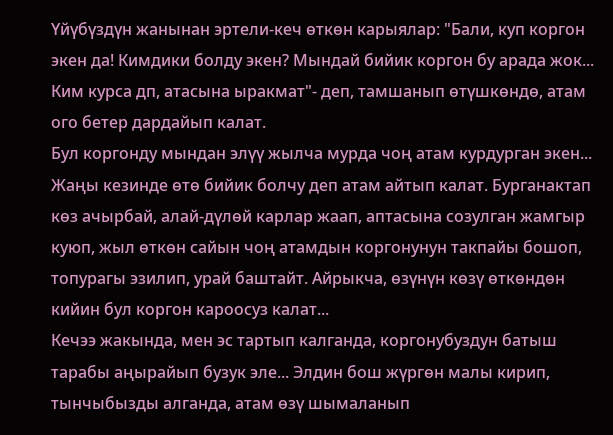Үйүбүздүн жанынан эртели-кеч өткөн карыялар: "Бали, куп коргон экен да! Кимдики болду экен? Мындай бийик коргон бу арада жок... Ким курса дп, атасына ыракмат"- деп, тамшанып өтүшкөндө, атам ого бетер дардайып калат.
Бул коргонду мындан элүү жылча мурда чоң атам курдурган экен... Жаңы кезинде өтө бийик болчу деп атам айтып калат. Бурганактап көз ачырбай, алай-дүлөй карлар жаап, аптасына созулган жамгыр куюп, жыл өткөн сайын чоң атамдын коргонунун такпайы бошоп, топурагы эзилип, урай баштайт. Айрыкча, өзүнүн көзү өткөндөн кийин бул коргон кароосуз калат...
Кечээ жакында, мен эс тартып калганда, коргонубуздун батыш тарабы аңырайып бузук эле... Элдин бош жүргөн малы кирип, тынчыбызды алганда, атам өзү шымаланып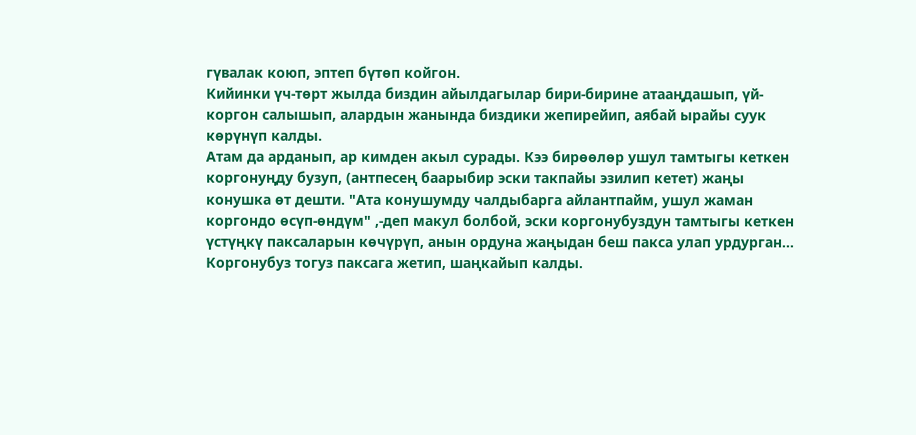гүвалак коюп, эптеп бүтөп койгон.
Кийинки үч-төрт жылда биздин айылдагылар бири-бирине атааңдашып, үй-коргон салышып, алардын жанында биздики жепирейип, аябай ырайы суук көрүнүп калды.
Атам да арданып, ар кимден акыл сурады. Кээ бирөөлөр ушул тамтыгы кеткен коргонуңду бузуп, (антпесең баарыбир эски такпайы эзилип кетет) жаңы конушка өт дешти. "Ата конушумду чалдыбарга айлантпайм, ушул жаман коргондо өсүп-өндүм" ,-деп макул болбой, эски коргонубуздун тамтыгы кеткен үстүңкү паксаларын көчүрүп, анын ордуна жаңыдан беш пакса улап урдурган... Коргонубуз тогуз паксага жетип, шаңкайып калды.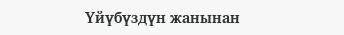Үйүбүздүн жанынан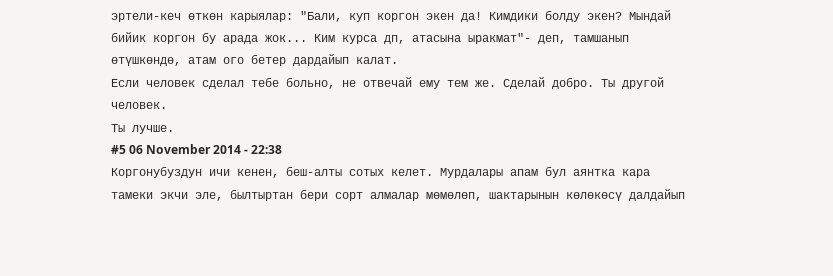эртели-кеч өткөн карыялар: "Бали, куп коргон экен да! Кимдики болду экен? Мындай бийик коргон бу арада жок... Ким курса дп, атасына ыракмат"- деп, тамшанып өтүшкөндө, атам ого бетер дардайып калат.
Если человек сделал тебе больно, не отвечай ему тем же. Сделай добро. Ты другой человек.
Ты лучше.
#5 06 November 2014 - 22:38
Коргонубуздун ичи кенен, беш-алты сотых келет. Мурдалары апам бул аянтка кара тамеки экчи эле, былтыртан бери сорт алмалар мөмөлөп, шактарынын көлөкөсү далдайып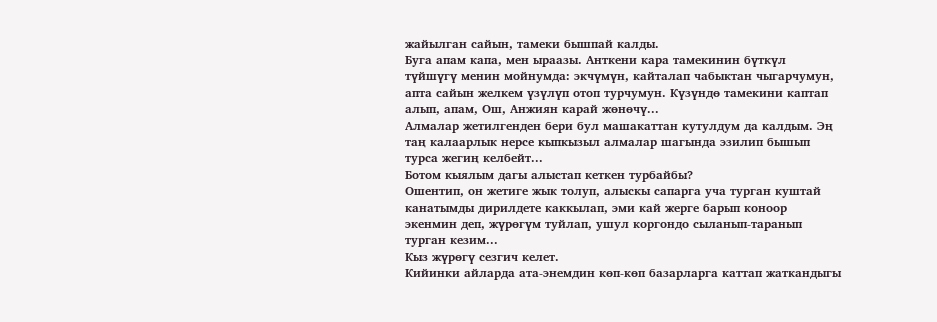жайылган сайын, тамеки бышпай калды.
Буга апам капа, мен ыраазы. Анткени кара тамекинин бүткүл түйшүгү менин мойнумда: экчүмүн, кайталап чабыктан чыгарчумун, апта сайын желкем үзүлүп отоп турчумун. Күзүндө тамекини каптап алып, апам, Ош, Анжиян карай жөнөчү...
Алмалар жетилгенден бери бул машакаттан кутулдум да калдым. Эң таң калаарлык нерсе кыпкызыл алмалар шагында эзилип бышып турса жегиң келбейт...
Ботом кыялым дагы алыстап кеткен турбайбы?
Ошентип, он жетиге жык толуп, алыскы сапарга уча турган куштай канатымды дирилдете каккылап, эми кай жерге барып коноор экенмин деп, жүрөгүм туйлап, ушул коргондо сыланып-таранып турган кезим...
Кыз жүрөгү сезгич келет.
Кийинки айларда ата-энемдин көп-көп базарларга каттап жаткандыгы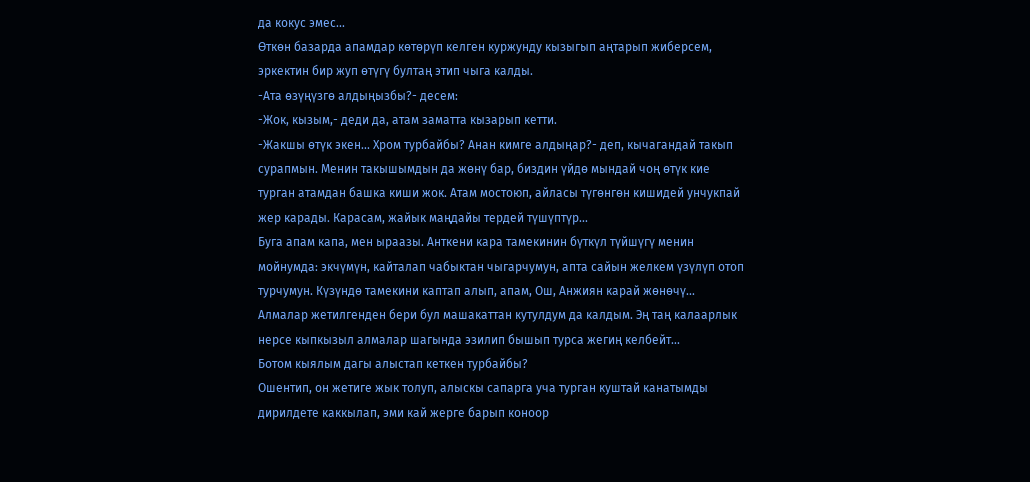да кокус эмес...
Өткөн базарда апамдар көтөрүп келген куржунду кызыгып аңтарып жиберсем, эркектин бир жуп өтүгү бултаң этип чыга калды.
-Ата өзүңүзгө алдыңызбы?- десем:
-Жок, кызым,- деди да, атам заматта кызарып кетти.
-Жакшы өтүк экен... Хром турбайбы? Анан кимге алдыңар?- деп, кычагандай такып сурапмын. Менин такышымдын да жөнү бар, биздин үйдө мындай чоң өтүк кие турган атамдан башка киши жок. Атам мостоюп, айласы түгөнгөн кишидей унчукпай жер карады. Карасам, жайык маңдайы тердей түшүптүр...
Буга апам капа, мен ыраазы. Анткени кара тамекинин бүткүл түйшүгү менин мойнумда: экчүмүн, кайталап чабыктан чыгарчумун, апта сайын желкем үзүлүп отоп турчумун. Күзүндө тамекини каптап алып, апам, Ош, Анжиян карай жөнөчү...
Алмалар жетилгенден бери бул машакаттан кутулдум да калдым. Эң таң калаарлык нерсе кыпкызыл алмалар шагында эзилип бышып турса жегиң келбейт...
Ботом кыялым дагы алыстап кеткен турбайбы?
Ошентип, он жетиге жык толуп, алыскы сапарга уча турган куштай канатымды дирилдете каккылап, эми кай жерге барып коноор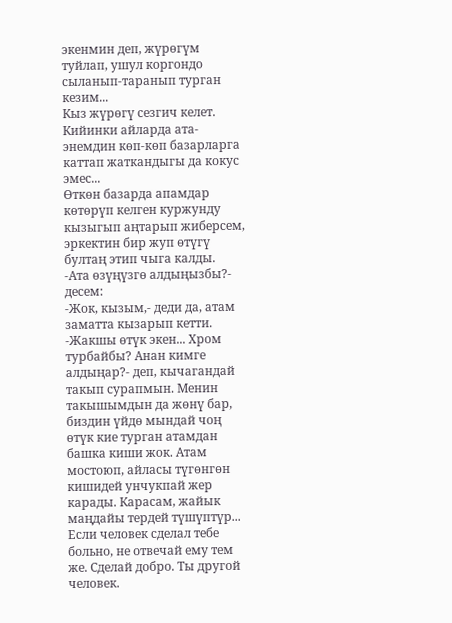экенмин деп, жүрөгүм туйлап, ушул коргондо сыланып-таранып турган кезим...
Кыз жүрөгү сезгич келет.
Кийинки айларда ата-энемдин көп-көп базарларга каттап жаткандыгы да кокус эмес...
Өткөн базарда апамдар көтөрүп келген куржунду кызыгып аңтарып жиберсем, эркектин бир жуп өтүгү бултаң этип чыга калды.
-Ата өзүңүзгө алдыңызбы?- десем:
-Жок, кызым,- деди да, атам заматта кызарып кетти.
-Жакшы өтүк экен... Хром турбайбы? Анан кимге алдыңар?- деп, кычагандай такып сурапмын. Менин такышымдын да жөнү бар, биздин үйдө мындай чоң өтүк кие турган атамдан башка киши жок. Атам мостоюп, айласы түгөнгөн кишидей унчукпай жер карады. Карасам, жайык маңдайы тердей түшүптүр...
Если человек сделал тебе больно, не отвечай ему тем же. Сделай добро. Ты другой человек.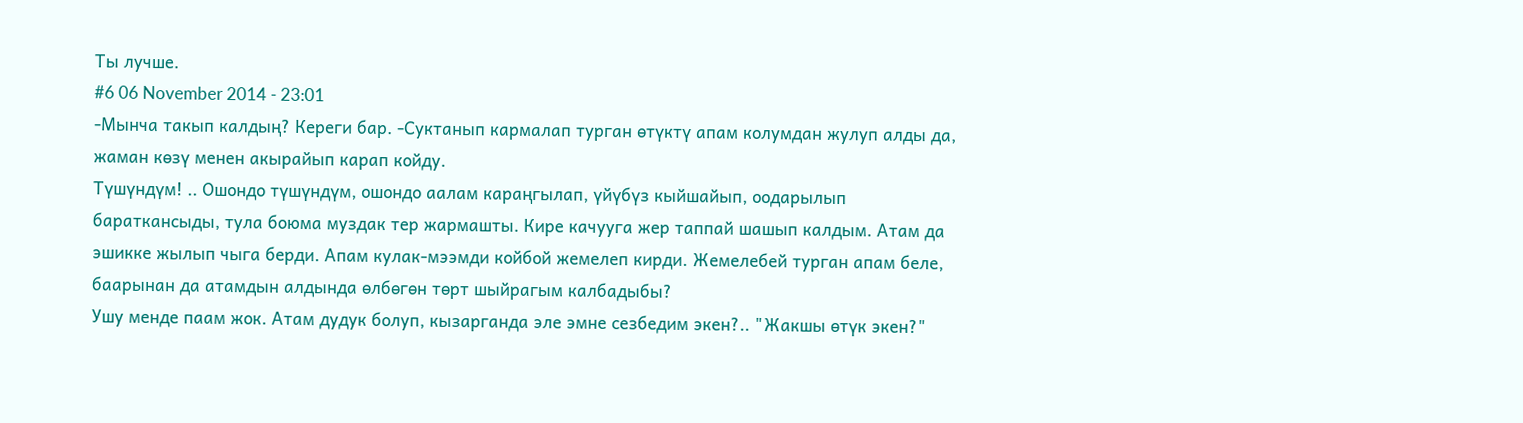Ты лучше.
#6 06 November 2014 - 23:01
-Мынча такып калдың? Кереги бар. -Суктанып кармалап турган өтүктү апам колумдан жулуп алды да, жаман көзү менен акырайып карап койду.
Түшүндүм! .. Ошондо түшүндүм, ошондо аалам караңгылап, үйүбүз кыйшайып, оодарылып бараткансыды, тула боюма муздак тер жармашты. Кире качууга жер таппай шашып калдым. Атам да эшикке жылып чыга берди. Апам кулак-мээмди койбой жемелеп кирди. Жемелебей турган апам беле, баарынан да атамдын алдында өлбөгөн төрт шыйрагым калбадыбы?
Ушу менде паам жок. Атам дудук болуп, кызарганда эле эмне сезбедим экен?.. "Жакшы өтүк экен?"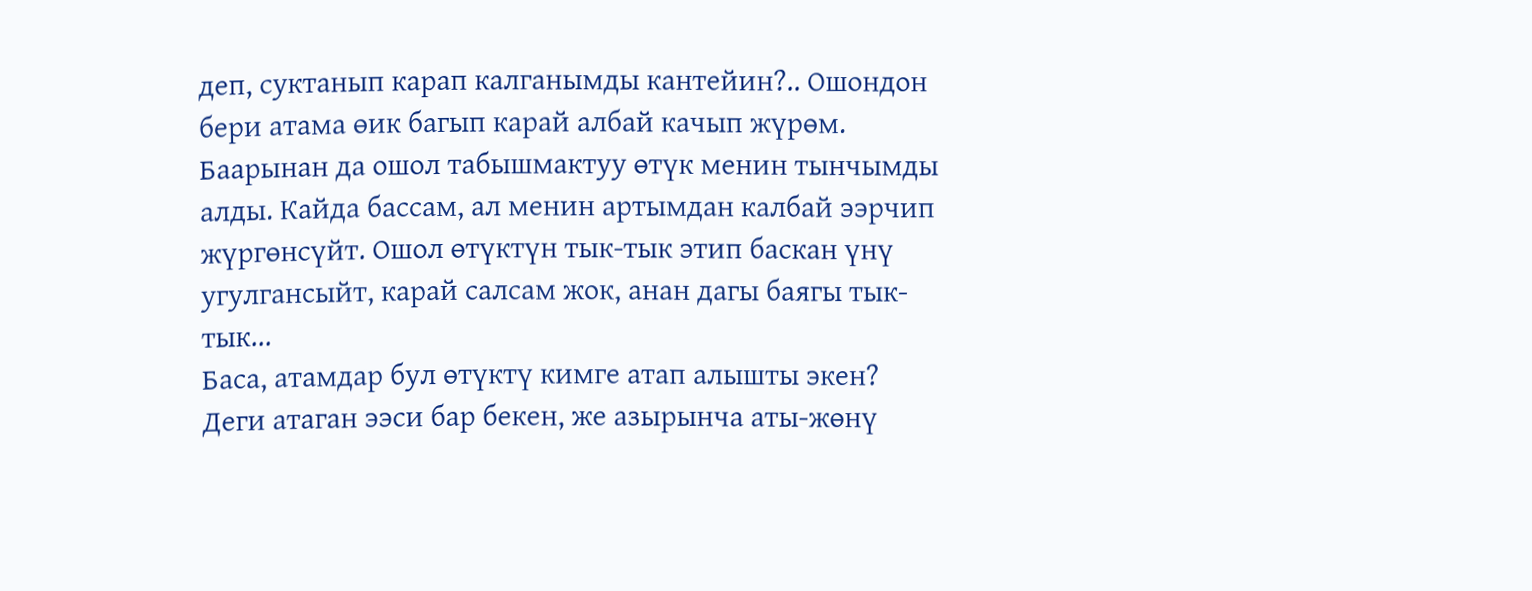деп, суктанып карап калганымды кантейин?.. Ошондон бери атама өик багып карай албай качып жүрөм.
Баарынан да ошол табышмактуу өтүк менин тынчымды алды. Кайда бассам, ал менин артымдан калбай ээрчип жүргөнсүйт. Ошол өтүктүн тык-тык этип баскан үнү угулгансыйт, карай салсам жок, анан дагы баягы тык-тык...
Баса, атамдар бул өтүктү кимге атап алышты экен? Деги атаган ээси бар бекен, же азырынча аты-жөнү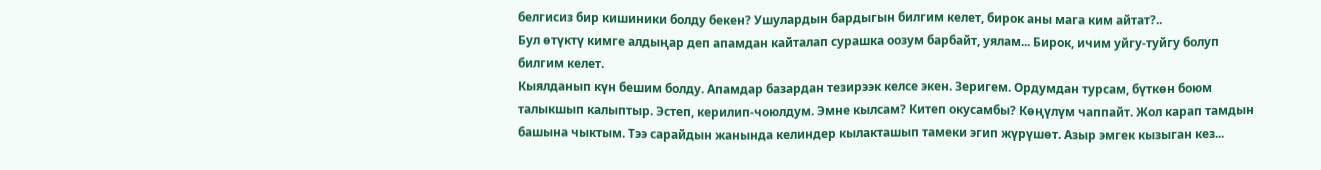белгисиз бир кишиники болду бекен? Ушулардын бардыгын билгим келет, бирок аны мага ким айтат?..
Бул өтүктү кимге алдыңар деп апамдан кайталап сурашка оозум барбайт, уялам... Бирок, ичим уйгу-туйгу болуп билгим келет.
Кыялданып күн бешим болду. Апамдар базардан тезирээк келсе экен. Зеригем. Ордумдан турсам, бүткөн боюм талыкшып калыптыр. Эстеп, керилип-чоюлдум. Эмне кылсам? Китеп окусамбы? Көңүлүм чаппайт. Жол карап тамдын башына чыктым. Тээ сарайдын жанында келиндер кылакташып тамеки эгип жүрүшөт. Азыр эмгек кызыган кез...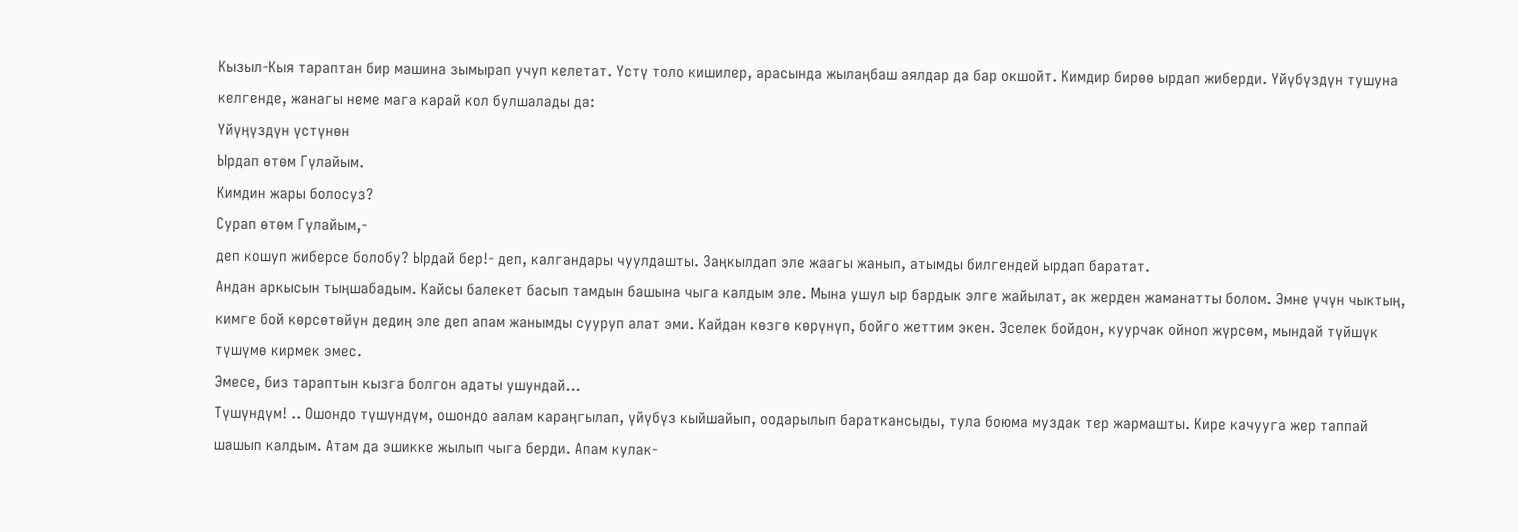Кызыл-Кыя тараптан бир машина зымырап учуп келетат. Үстү толо кишилер, арасында жылаңбаш аялдар да бар окшойт. Кимдир бирөө ырдап жиберди. Үйүбүздүн тушуна келгенде, жанагы неме мага карай кол булшалады да:
Үйүңүздүн үстүнөн
Ырдап өтөм Гүлайым.
Кимдин жары болосуз?
Сурап өтөм Гүлайым,-
деп кошуп жиберсе болобу? Ырдай бер!- деп, калгандары чуулдашты. Заңкылдап эле жаагы жанып, атымды билгендей ырдап баратат.
Андан аркысын тыңшабадым. Кайсы балекет басып тамдын башына чыга калдым эле. Мына ушул ыр бардык элге жайылат, ак жерден жаманатты болом. Эмне үчүн чыктың, кимге бой көрсөтөйүн дедиң эле деп апам жанымды сууруп алат эми. Кайдан көзгө көрүнүп, бойго жеттим экен. Эселек бойдон, куурчак ойноп жүрсөм, мындай түйшүк түшүмө кирмек эмес.
Эмесе, биз тараптын кызга болгон адаты ушундай...
Түшүндүм! .. Ошондо түшүндүм, ошондо аалам караңгылап, үйүбүз кыйшайып, оодарылып бараткансыды, тула боюма муздак тер жармашты. Кире качууга жер таппай шашып калдым. Атам да эшикке жылып чыга берди. Апам кулак-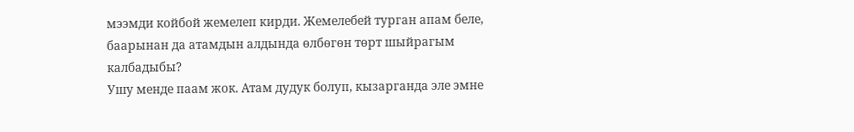мээмди койбой жемелеп кирди. Жемелебей турган апам беле, баарынан да атамдын алдында өлбөгөн төрт шыйрагым калбадыбы?
Ушу менде паам жок. Атам дудук болуп, кызарганда эле эмне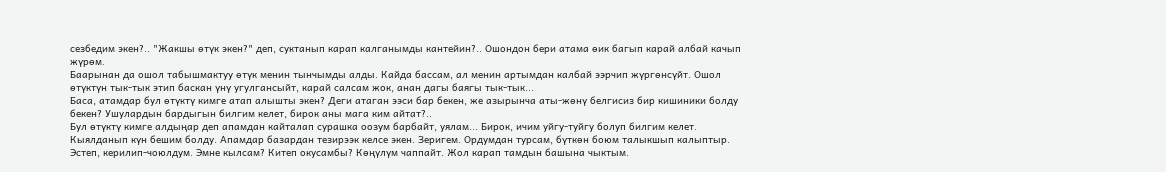сезбедим экен?.. "Жакшы өтүк экен?" деп, суктанып карап калганымды кантейин?.. Ошондон бери атама өик багып карай албай качып жүрөм.
Баарынан да ошол табышмактуу өтүк менин тынчымды алды. Кайда бассам, ал менин артымдан калбай ээрчип жүргөнсүйт. Ошол өтүктүн тык-тык этип баскан үнү угулгансыйт, карай салсам жок, анан дагы баягы тык-тык...
Баса, атамдар бул өтүктү кимге атап алышты экен? Деги атаган ээси бар бекен, же азырынча аты-жөнү белгисиз бир кишиники болду бекен? Ушулардын бардыгын билгим келет, бирок аны мага ким айтат?..
Бул өтүктү кимге алдыңар деп апамдан кайталап сурашка оозум барбайт, уялам... Бирок, ичим уйгу-туйгу болуп билгим келет.
Кыялданып күн бешим болду. Апамдар базардан тезирээк келсе экен. Зеригем. Ордумдан турсам, бүткөн боюм талыкшып калыптыр. Эстеп, керилип-чоюлдум. Эмне кылсам? Китеп окусамбы? Көңүлүм чаппайт. Жол карап тамдын башына чыктым.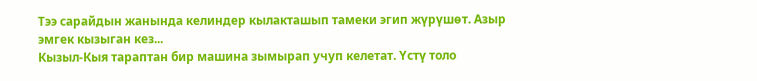Тээ сарайдын жанында келиндер кылакташып тамеки эгип жүрүшөт. Азыр эмгек кызыган кез...
Кызыл-Кыя тараптан бир машина зымырап учуп келетат. Үстү толо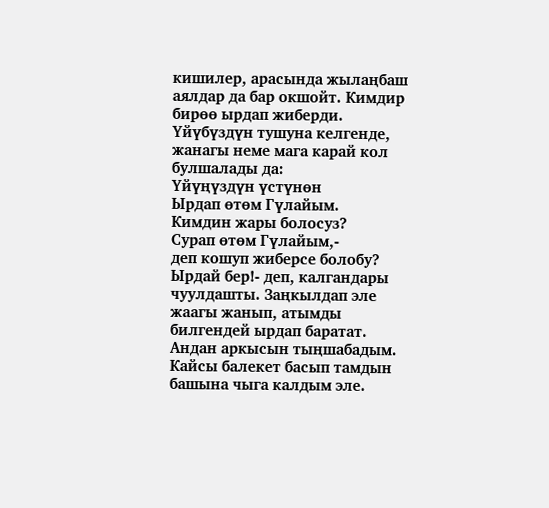кишилер, арасында жылаңбаш аялдар да бар окшойт. Кимдир бирөө ырдап жиберди. Үйүбүздүн тушуна келгенде, жанагы неме мага карай кол булшалады да:
Үйүңүздүн үстүнөн
Ырдап өтөм Гүлайым.
Кимдин жары болосуз?
Сурап өтөм Гүлайым,-
деп кошуп жиберсе болобу? Ырдай бер!- деп, калгандары чуулдашты. Заңкылдап эле жаагы жанып, атымды билгендей ырдап баратат.
Андан аркысын тыңшабадым. Кайсы балекет басып тамдын башына чыга калдым эле.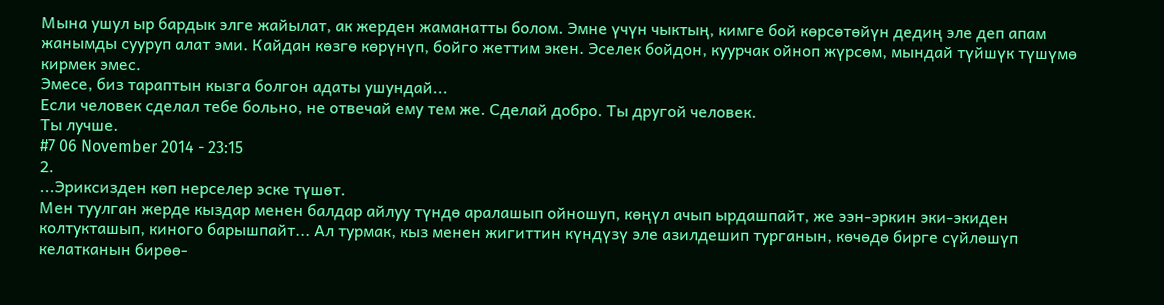Мына ушул ыр бардык элге жайылат, ак жерден жаманатты болом. Эмне үчүн чыктың, кимге бой көрсөтөйүн дедиң эле деп апам жанымды сууруп алат эми. Кайдан көзгө көрүнүп, бойго жеттим экен. Эселек бойдон, куурчак ойноп жүрсөм, мындай түйшүк түшүмө кирмек эмес.
Эмесе, биз тараптын кызга болгон адаты ушундай...
Если человек сделал тебе больно, не отвечай ему тем же. Сделай добро. Ты другой человек.
Ты лучше.
#7 06 November 2014 - 23:15
2.
...Эриксизден көп нерселер эске түшөт.
Мен туулган жерде кыздар менен балдар айлуу түндө аралашып ойношуп, көңүл ачып ырдашпайт, же ээн-эркин эки-экиден колтукташып, киного барышпайт... Ал турмак, кыз менен жигиттин күндүзү эле азилдешип турганын, көчөдө бирге сүйлөшүп келатканын бирөө-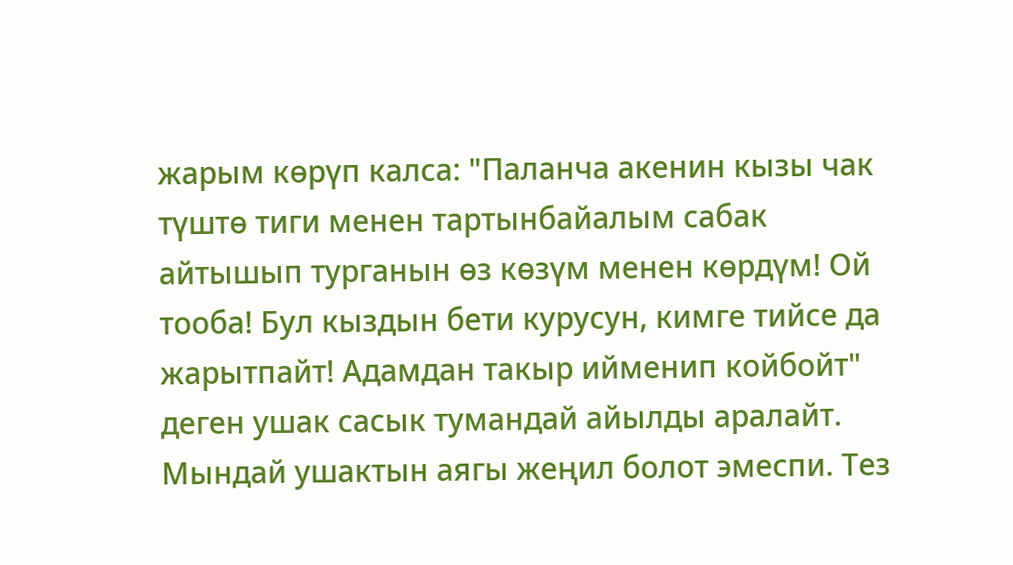жарым көрүп калса: "Паланча акенин кызы чак түштө тиги менен тартынбайалым сабак айтышып турганын өз көзүм менен көрдүм! Ой тооба! Бул кыздын бети курусун, кимге тийсе да жарытпайт! Адамдан такыр ийменип койбойт" деген ушак сасык тумандай айылды аралайт. Мындай ушактын аягы жеңил болот эмеспи. Тез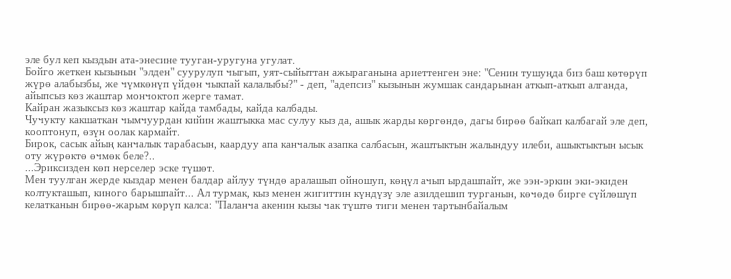эле бул кеп кыздын ата-энесине тууган-уругуна угулат.
Бойго жеткен кызынын "элден" суурулуп чыгып, уят-сыйыттан ажыраганына ариеттенген эне: "Сенин тушуңда биз баш көтөрүп жүрө алабызбы, же чүмкөнүп үйдөн чыкпай калалыбы?" - деп, "адепсиз" кызынын жумшак сандарынан аткып-аткып алганда, айыпсыз көз жаштар мончоктоп жерге тамат.
Кайран жазыксыз көз жаштар кайда тамбады, кайда калбады.
Чучукту какшаткан чымчуурдан кийин жаштыкка мас сулуу кыз да, ашык жарды көргөндө, дагы бирөө байкап калбагай эле деп, кооптонуп, өзүн оолак кармайт.
Бирок, сасык айың канчалык тарабасын, каардуу апа канчалык азапка салбасын, жаштыктын жалындуу илеби, ашыктыктын ысык оту жүрөктө өчмөк беле?..
...Эриксизден көп нерселер эске түшөт.
Мен туулган жерде кыздар менен балдар айлуу түндө аралашып ойношуп, көңүл ачып ырдашпайт, же ээн-эркин эки-экиден колтукташып, киного барышпайт... Ал турмак, кыз менен жигиттин күндүзү эле азилдешип турганын, көчөдө бирге сүйлөшүп келатканын бирөө-жарым көрүп калса: "Паланча акенин кызы чак түштө тиги менен тартынбайалым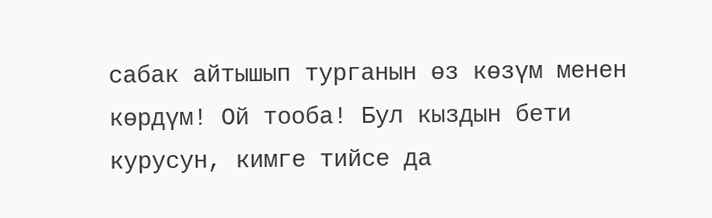сабак айтышып турганын өз көзүм менен көрдүм! Ой тооба! Бул кыздын бети курусун, кимге тийсе да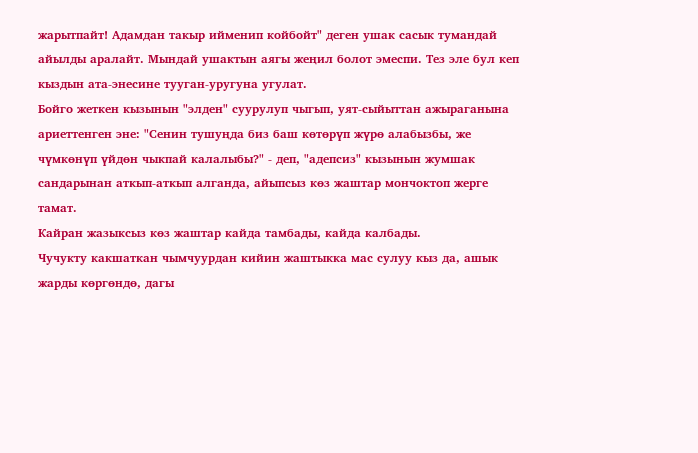жарытпайт! Адамдан такыр ийменип койбойт" деген ушак сасык тумандай айылды аралайт. Мындай ушактын аягы жеңил болот эмеспи. Тез эле бул кеп кыздын ата-энесине тууган-уругуна угулат.
Бойго жеткен кызынын "элден" суурулуп чыгып, уят-сыйыттан ажыраганына ариеттенген эне: "Сенин тушуңда биз баш көтөрүп жүрө алабызбы, же чүмкөнүп үйдөн чыкпай калалыбы?" - деп, "адепсиз" кызынын жумшак сандарынан аткып-аткып алганда, айыпсыз көз жаштар мончоктоп жерге тамат.
Кайран жазыксыз көз жаштар кайда тамбады, кайда калбады.
Чучукту какшаткан чымчуурдан кийин жаштыкка мас сулуу кыз да, ашык жарды көргөндө, дагы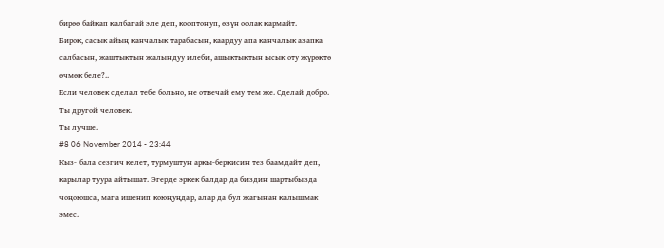бирөө байкап калбагай эле деп, кооптонуп, өзүн оолак кармайт.
Бирок, сасык айың канчалык тарабасын, каардуу апа канчалык азапка салбасын, жаштыктын жалындуу илеби, ашыктыктын ысык оту жүрөктө өчмөк беле?..
Если человек сделал тебе больно, не отвечай ему тем же. Сделай добро. Ты другой человек.
Ты лучше.
#8 06 November 2014 - 23:44
Кыз- бала сезгич келет, турмуштун аркы-беркисин тез баамдайт деп, карылар туура айтышат. Эгерде эркек балдар да биздин шартыбызда чоңоюшса, мага ишенип коюңуңдар, алар да бул жагынан калышмак эмес.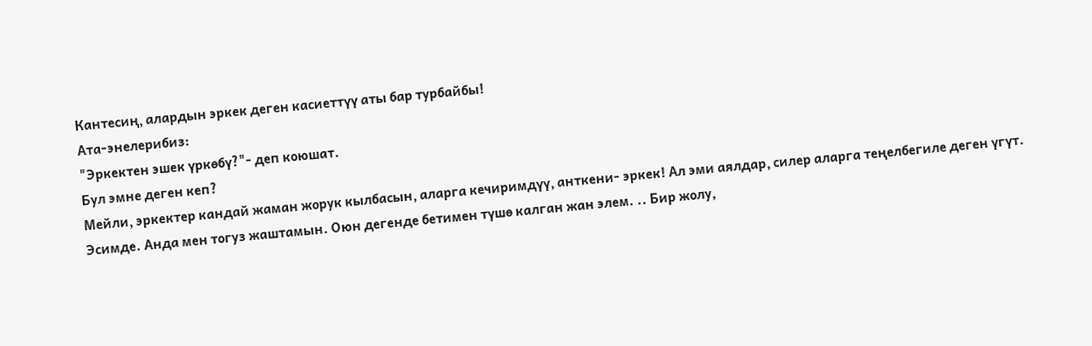Кантесиң, алардын эркек деген касиеттүү аты бар турбайбы!
Ата-энелерибиз:
"Эркектен эшек үркөбү?"- деп коюшат.
Бул эмне деген кеп?
Мейли, эркектер кандай жаман жорук кылбасын, аларга кечиримдүү, анткени- эркек! Ал эми аялдар, силер аларга теңелбегиле деген үгүт.
Эсимде. Анда мен тогуз жаштамын. Оюн дегенде бетимен түшө калган жан элем. .. Бир жолу,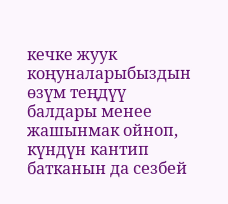кечке жуук коңуналарыбыздын өзүм теңдүү балдары менее жашынмак ойноп, күндүн кантип батканын да сезбей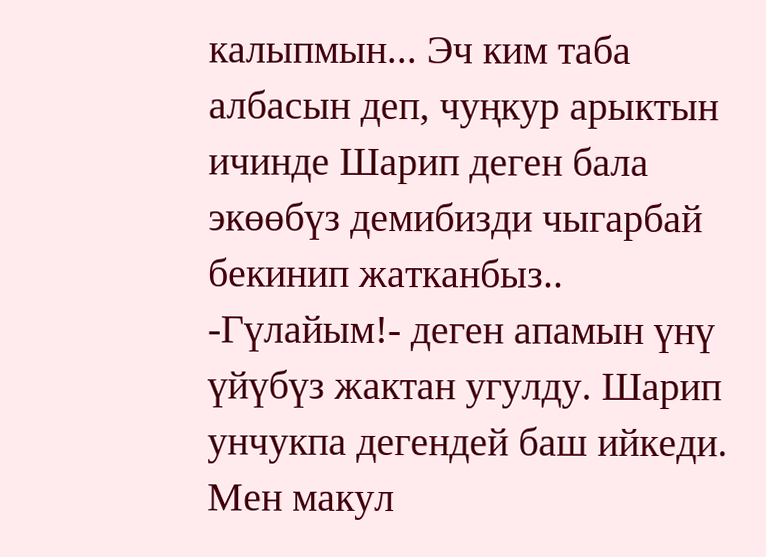калыпмын... Эч ким таба албасын деп, чуңкур арыктын ичинде Шарип деген бала экөөбүз демибизди чыгарбай бекинип жатканбыз..
-Гүлайым!- деген апамын үнү үйүбүз жактан угулду. Шарип унчукпа дегендей баш ийкеди. Мен макул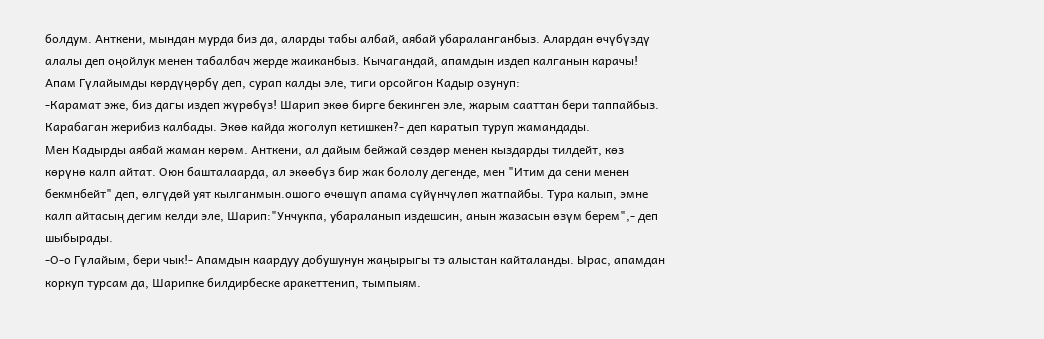болдум. Анткени, мындан мурда биз да, аларды табы албай, аябай убараланганбыз. Алардан өчүбүздү алалы деп оңойлук менен табалбач жерде жаиканбыз. Кычагандай, апамдын издеп калганын карачы! Апам Гүлайымды көрдүңөрбү деп, сурап калды эле, тиги орсойгон Кадыр озунуп:
-Карамат эже, биз дагы издеп жүрөбүз! Шарип экөө бирге бекинген эле, жарым сааттан бери таппайбыз. Карабаган жерибиз калбады. Экөө кайда жоголуп кетишкен?- деп каратып туруп жамандады.
Мен Кадырды аябай жаман көрөм. Анткени, ал дайым бейжай сөздөр менен кыздарды тилдейт, көз көрүнө калп айтат. Оюн башталаарда, ал экөөбүз бир жак бололу дегенде, мен "Итим да сени менен бекмнбейт" деп, өлгүдөй уят кылганмын.ошого өчөшүп апама сүйүнчүлөп жатпайбы. Тура калып, эмне калп айтасың дегим келди эле, Шарип:"Унчукпа, убараланып издешсин, анын жазасын өзүм берем",- деп шыбырады.
-О-о Гүлайым, бери чык!- Апамдын каардуу добушунун жаңырыгы тэ алыстан кайталанды. Ырас, апамдан коркуп турсам да, Шарипке билдирбеске аракеттенип, тымпыям.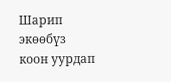Шарип экөөбүз коон уурдап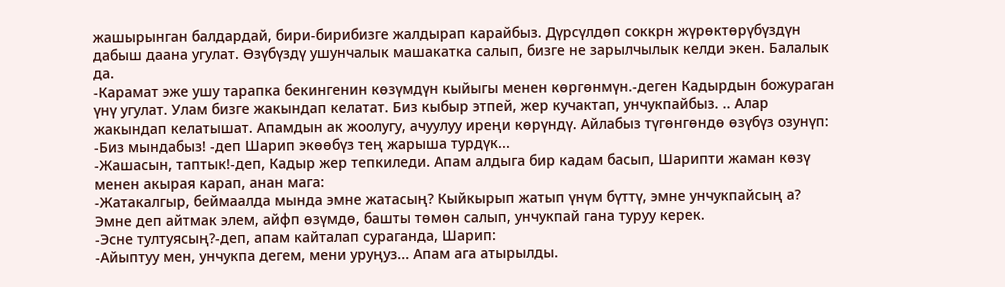жашырынган балдардай, бири-бирибизге жалдырап карайбыз. Дүрсүлдөп соккрн жүрөктөрүбүздүн дабыш даана угулат. Өзүбүздү ушунчалык машакатка салып, бизге не зарылчылык келди экен. Балалык да.
-Карамат эже ушу тарапка бекингенин көзүмдүн кыйыгы менен көргөнмүн.-деген Кадырдын божураган үнү угулат. Улам бизге жакындап келатат. Биз кыбыр этпей, жер кучактап, унчукпайбыз. .. Алар жакындап келатышат. Апамдын ак жоолугу, ачуулуу иреңи көрүндү. Айлабыз түгөнгөндө өзүбүз озунүп:
-Биз мындабыз! -деп Шарип экөөбүз тең жарыша турдүк...
-Жашасын, таптык!-деп, Кадыр жер тепкиледи. Апам алдыга бир кадам басып, Шарипти жаман көзү менен акырая карап, анан мага:
-Жатакалгыр, беймаалда мында эмне жатасың? Кыйкырып жатып үнүм бүттү, эмне унчукпайсың а?
Эмне деп айтмак элем, айфп өзүмдө, башты төмөн салып, унчукпай гана туруу керек.
-Эсне тултуясың?-деп, апам кайталап сураганда, Шарип:
-Айыптуу мен, унчукпа дегем, мени уруңуз... Апам ага атырылды.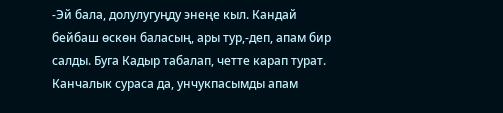-Эй бала, долулугуңду энеңе кыл. Кандай бейбаш өскөн баласың, ары тур,-деп, апам бир салды. Буга Кадыр табалап, четте карап турат. Канчалык сураса да, унчукпасымды апам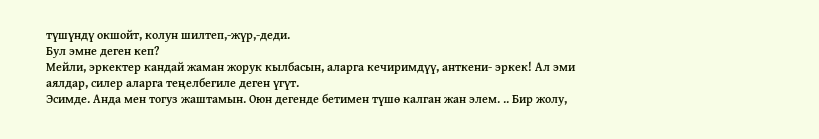түшүндү окшойт, колун шилтеп,-жүр,-деди.
Бул эмне деген кеп?
Мейли, эркектер кандай жаман жорук кылбасын, аларга кечиримдүү, анткени- эркек! Ал эми аялдар, силер аларга теңелбегиле деген үгүт.
Эсимде. Анда мен тогуз жаштамын. Оюн дегенде бетимен түшө калган жан элем. .. Бир жолу,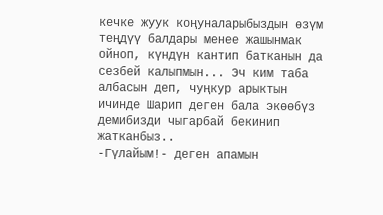кечке жуук коңуналарыбыздын өзүм теңдүү балдары менее жашынмак ойноп, күндүн кантип батканын да сезбей калыпмын... Эч ким таба албасын деп, чуңкур арыктын ичинде Шарип деген бала экөөбүз демибизди чыгарбай бекинип жатканбыз..
-Гүлайым!- деген апамын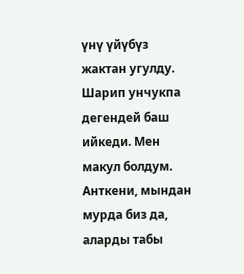үнү үйүбүз жактан угулду. Шарип унчукпа дегендей баш ийкеди. Мен макул болдум. Анткени, мындан мурда биз да, аларды табы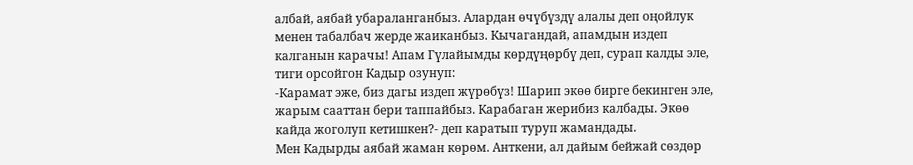албай, аябай убараланганбыз. Алардан өчүбүздү алалы деп оңойлук менен табалбач жерде жаиканбыз. Кычагандай, апамдын издеп калганын карачы! Апам Гүлайымды көрдүңөрбү деп, сурап калды эле, тиги орсойгон Кадыр озунуп:
-Карамат эже, биз дагы издеп жүрөбүз! Шарип экөө бирге бекинген эле, жарым сааттан бери таппайбыз. Карабаган жерибиз калбады. Экөө кайда жоголуп кетишкен?- деп каратып туруп жамандады.
Мен Кадырды аябай жаман көрөм. Анткени, ал дайым бейжай сөздөр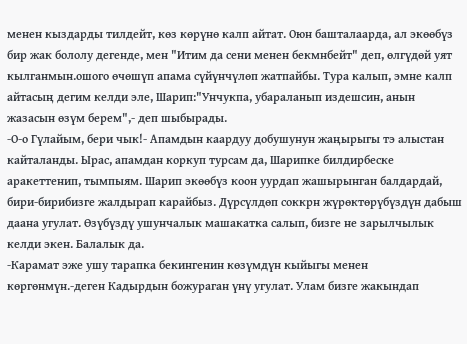менен кыздарды тилдейт, көз көрүнө калп айтат. Оюн башталаарда, ал экөөбүз бир жак бололу дегенде, мен "Итим да сени менен бекмнбейт" деп, өлгүдөй уят кылганмын.ошого өчөшүп апама сүйүнчүлөп жатпайбы. Тура калып, эмне калп айтасың дегим келди эле, Шарип:"Унчукпа, убараланып издешсин, анын жазасын өзүм берем",- деп шыбырады.
-О-о Гүлайым, бери чык!- Апамдын каардуу добушунун жаңырыгы тэ алыстан кайталанды. Ырас, апамдан коркуп турсам да, Шарипке билдирбеске аракеттенип, тымпыям. Шарип экөөбүз коон уурдап жашырынган балдардай, бири-бирибизге жалдырап карайбыз. Дүрсүлдөп соккрн жүрөктөрүбүздүн дабыш даана угулат. Өзүбүздү ушунчалык машакатка салып, бизге не зарылчылык келди экен. Балалык да.
-Карамат эже ушу тарапка бекингенин көзүмдүн кыйыгы менен көргөнмүн.-деген Кадырдын божураган үнү угулат. Улам бизге жакындап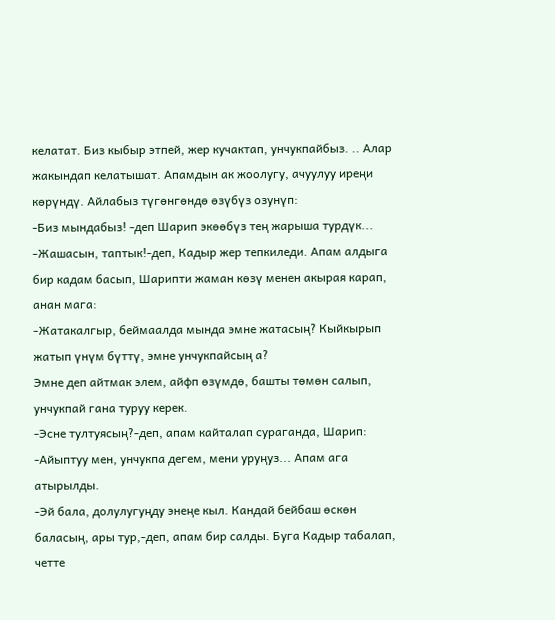келатат. Биз кыбыр этпей, жер кучактап, унчукпайбыз. .. Алар жакындап келатышат. Апамдын ак жоолугу, ачуулуу иреңи көрүндү. Айлабыз түгөнгөндө өзүбүз озунүп:
-Биз мындабыз! -деп Шарип экөөбүз тең жарыша турдүк...
-Жашасын, таптык!-деп, Кадыр жер тепкиледи. Апам алдыга бир кадам басып, Шарипти жаман көзү менен акырая карап, анан мага:
-Жатакалгыр, беймаалда мында эмне жатасың? Кыйкырып жатып үнүм бүттү, эмне унчукпайсың а?
Эмне деп айтмак элем, айфп өзүмдө, башты төмөн салып, унчукпай гана туруу керек.
-Эсне тултуясың?-деп, апам кайталап сураганда, Шарип:
-Айыптуу мен, унчукпа дегем, мени уруңуз... Апам ага атырылды.
-Эй бала, долулугуңду энеңе кыл. Кандай бейбаш өскөн баласың, ары тур,-деп, апам бир салды. Буга Кадыр табалап, четте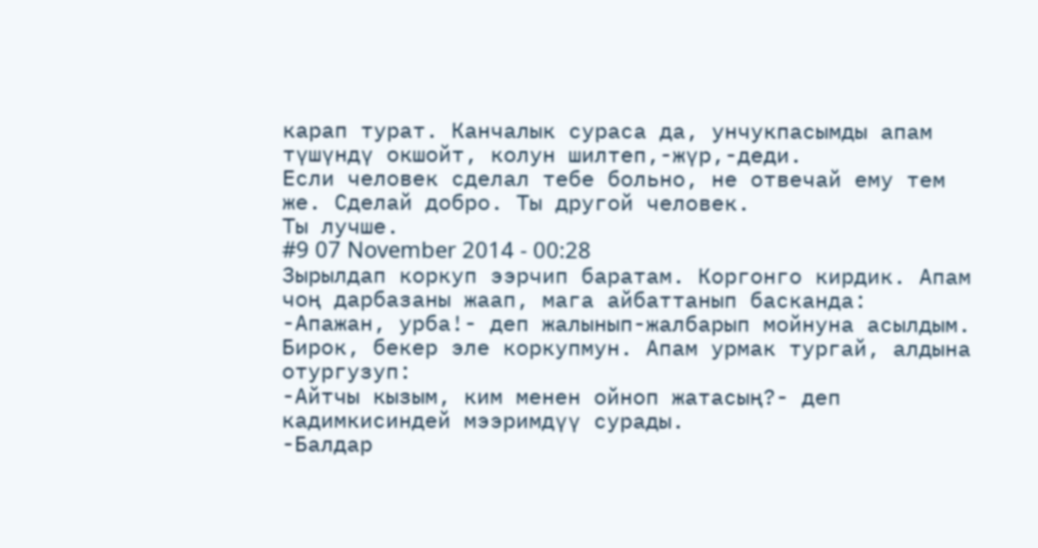карап турат. Канчалык сураса да, унчукпасымды апам түшүндү окшойт, колун шилтеп,-жүр,-деди.
Если человек сделал тебе больно, не отвечай ему тем же. Сделай добро. Ты другой человек.
Ты лучше.
#9 07 November 2014 - 00:28
Зырылдап коркуп ээрчип баратам. Коргонго кирдик. Апам чоң дарбазаны жаап, мага айбаттанып басканда:
-Апажан, урба!- деп жалынып-жалбарып мойнуна асылдым. Бирок, бекер эле коркупмун. Апам урмак тургай, алдына отургузуп:
-Айтчы кызым, ким менен ойноп жатасың?- деп кадимкисиндей мээримдүү сурады.
-Балдар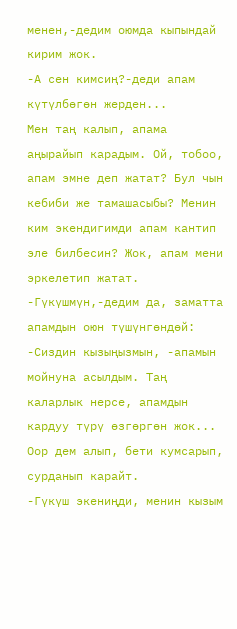менен,-дедим оюмда кыпындай кирим жок.
-А сен кимсиң?-деди апам күтүлбөгөн жерден...
Мен таң калып, апама аңырайып карадым. Ой, тобоо, апам эмне деп жатат? Бул чын кебиби же тамашасыбы? Менин ким экендигимди апам кантип эле билбесин? Жок, апам мени эркелетип жатат.
-Гүкүшмүн,-дедим да, заматта апамдын оюн түшүнгөндөй: -Сиздин кызыңызмын, -апамын мойнуна асылдым. Таң каларлык нерсе, апамдын кардуу түрү өзгөргөн жок... Оор дем алып, бети кумсарып, сурданып карайт.
-Гүкүш экениңди, менин кызым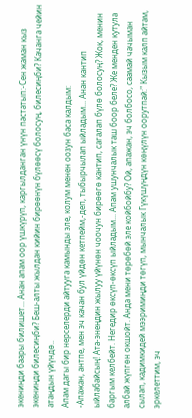экениңди баары билишет... Анан апам оор үшкүрүп, каргылданган үнүн пастатып:-Сен жаман кыз экениңди билесиңби? Беш-алты жылдан кийин бирөөнүн бүлөөсү болосуң, билесиңби? Качанга чейин атаңдын үйүндө..
Апам дагы бир нерселерди айтууга камынды эле, колум менен оозун баса калдым:
-Апажан, антпе, мен эч качан бул үйдөн кетпейм,-деп, тыбырчылап ыйладым... Анан кантип ыйлабайсың! Ата-энеңдин жылуу үйүнөн чоочун бирөөгө кантип, сагалап бүлө болосуң? Жок, менин баргым келбейт. Негедир өксүп-өксүп ыйладым... Апам ушунчалык таш боор беле? Же менден кутула албай жүпгөн окшойт. Анда мени төрөбөй эле койбойбу? Ой, апажан, эч болбосо, саамай чачыман сылап, кадимкидей мээримиңди төгүп, мынчалык Гүкүшүңдүн көңүлүн оорутпай:" Кызым калп айтам, эркелеттим, эч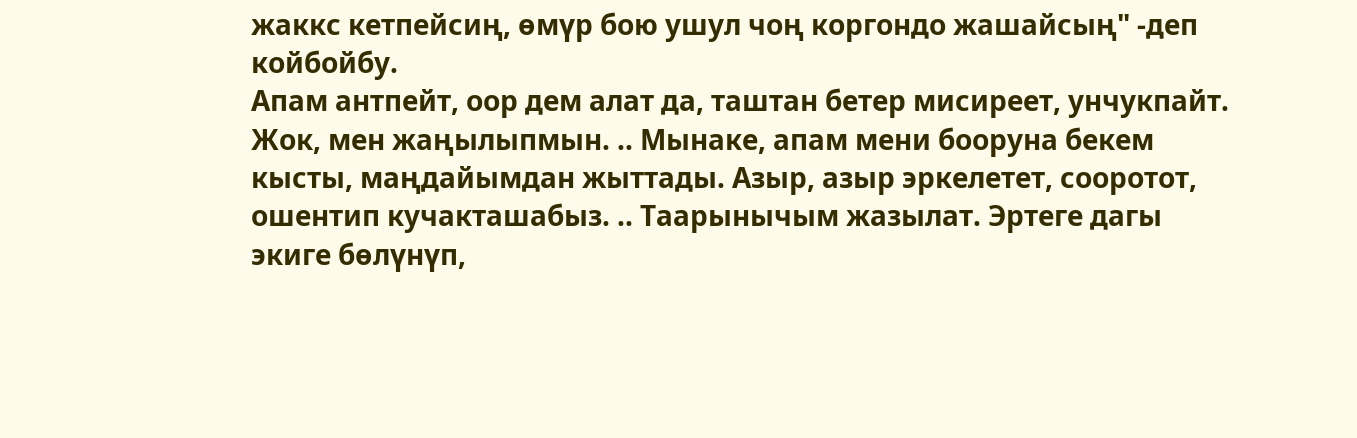жаккс кетпейсиң, өмүр бою ушул чоң коргондо жашайсың" -деп койбойбу.
Апам антпейт, оор дем алат да, таштан бетер мисиреет, унчукпайт.
Жок, мен жаңылыпмын. .. Мынаке, апам мени бооруна бекем кысты, маңдайымдан жыттады. Азыр, азыр эркелетет, сооротот, ошентип кучакташабыз. .. Таарынычым жазылат. Эртеге дагы экиге бөлүнүп,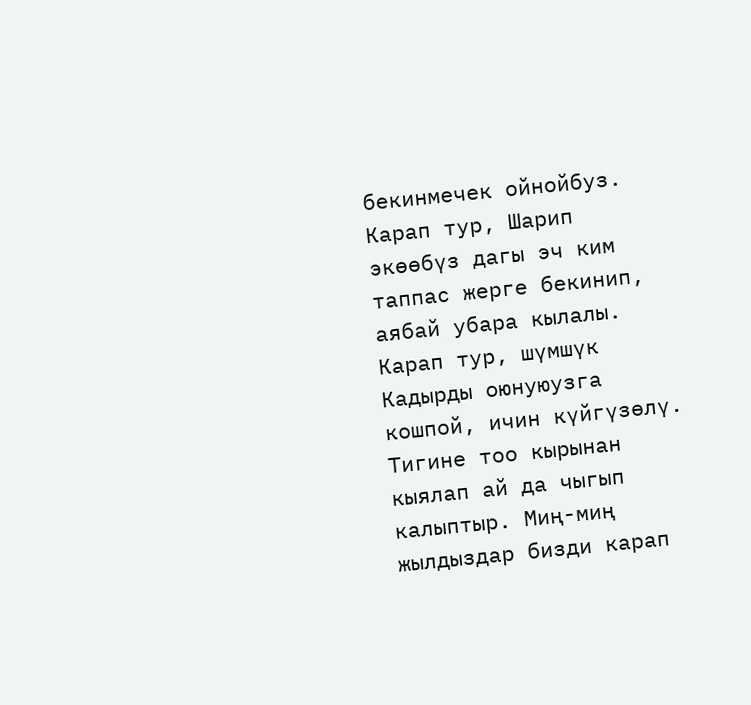бекинмечек ойнойбуз. Карап тур, Шарип экөөбүз дагы эч ким таппас жерге бекинип, аябай убара кылалы. Карап тур, шүмшүк Кадырды оюнуюузга кошпой, ичин күйгүзөлү.
Тигине тоо кырынан кыялап ай да чыгып калыптыр. Миң-миң жылдыздар бизди карап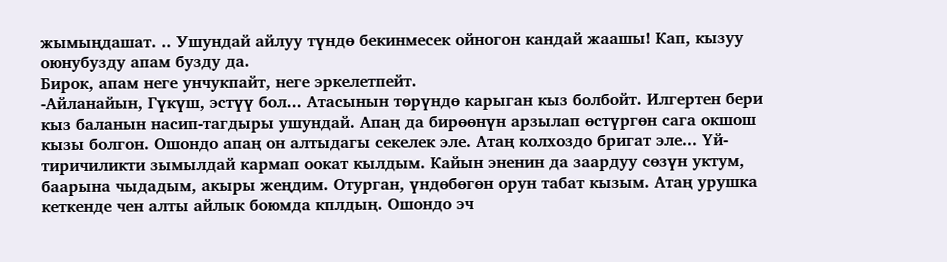жымыңдашат. .. Ушундай айлуу түндө бекинмесек ойногон кандай жаашы! Кап, кызуу оюнубузду апам бузду да.
Бирок, апам неге унчукпайт, неге эркелетпейт.
-Айланайын, Гүкүш, эстүү бол... Атасынын төрүндө карыган кыз болбойт. Илгертен бери кыз баланын насип-тагдыры ушундай. Апаң да бирөөнүн арзылап өстүргөн сага окшош кызы болгон. Ошондо апаң он алтыдагы секелек эле. Атаң колхоздо бригат эле... Үй-тиричиликти зымылдай кармап оокат кылдым. Кайын эненин да заардуу сөзүн уктум, баарына чыдадым, акыры жеңдим. Отурган, үндөбөгөн орун табат кызым. Атаң урушка кеткенде чен алты айлык боюмда кплдың. Ошондо эч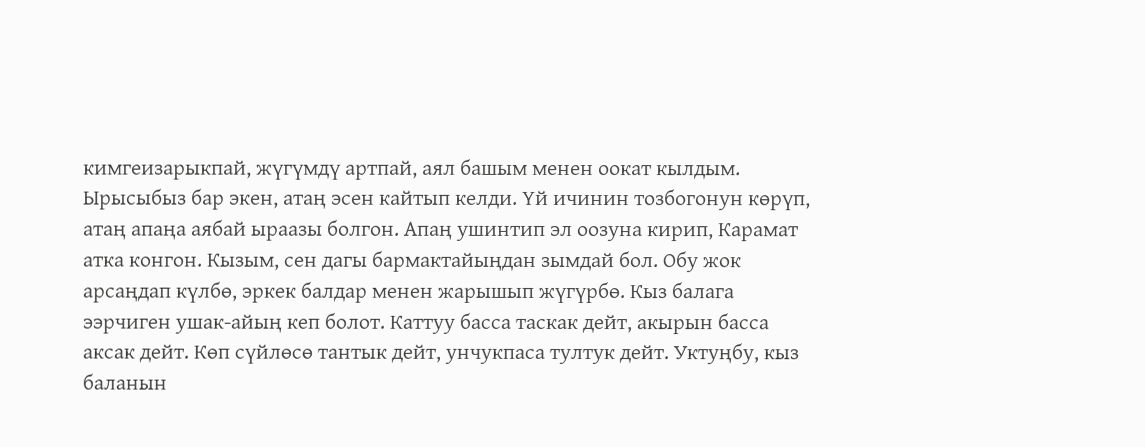кимгеизарыкпай, жүгүмдү артпай, аял башым менен оокат кылдым. Ырысыбыз бар экен, атаң эсен кайтып келди. Үй ичинин тозбогонун көрүп, атаң апаңа аябай ыраазы болгон. Апаң ушинтип эл оозуна кирип, Карамат атка конгон. Кызым, сен дагы бармактайыңдан зымдай бол. Обу жок арсаңдап күлбө, эркек балдар менен жарышып жүгүрбө. Кыз балага ээрчиген ушак-айың кеп болот. Каттуу басса таскак дейт, акырын басса аксак дейт. Көп сүйлөсө тантык дейт, унчукпаса тултук дейт. Уктуңбу, кыз баланын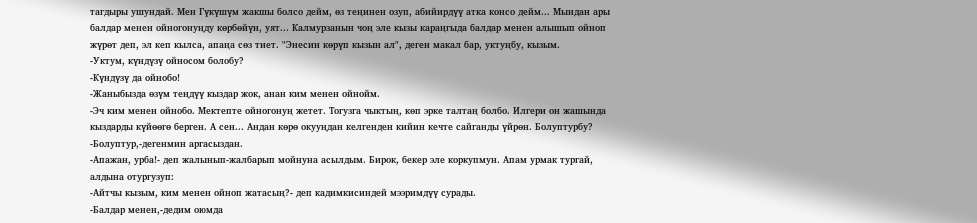тагдыры ушундай. Мен Гүкүшүм жакшы болсо дейм, өз теңинен озуп, абийирдүү атка консо дейм... Мындан ары балдар менен ойногонуңду көрбөйүн, уят... Калмурзанын чоң эле кызы караңгыда балдар менен алышып ойноп жүрөт деп, эл кеп кылса, апаңа сөз тиет. "Энесин көрүп кызын ал", деген макал бар, уктуңбу, кызым.
-Уктум, күндүзү ойносом болобу?
-Күндүзү да ойнобо!
-Жаныбызда өзүм теңдүү кыздар жок, анан ким менен ойнойм.
-Эч ким менен ойнобо. Мектепте ойногонуң жетет. Тогузга чыктың, көп эрке талтаң болбо. Илгери он жашында кыздарды күйөөгө берген. А сен... Андан көрө окууңдан келгенден кийин кечте сайганды үйрөн. Болуптурбу?
-Болуптур,-дегенмин аргасыздан.
-Апажан, урба!- деп жалынып-жалбарып мойнуна асылдым. Бирок, бекер эле коркупмун. Апам урмак тургай, алдына отургузуп:
-Айтчы кызым, ким менен ойноп жатасың?- деп кадимкисиндей мээримдүү сурады.
-Балдар менен,-дедим оюмда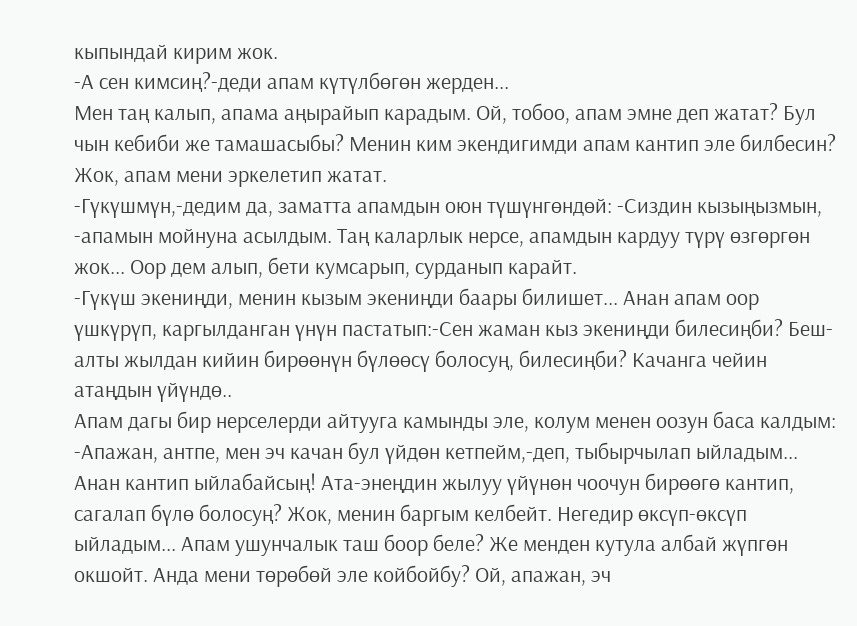кыпындай кирим жок.
-А сен кимсиң?-деди апам күтүлбөгөн жерден...
Мен таң калып, апама аңырайып карадым. Ой, тобоо, апам эмне деп жатат? Бул чын кебиби же тамашасыбы? Менин ким экендигимди апам кантип эле билбесин? Жок, апам мени эркелетип жатат.
-Гүкүшмүн,-дедим да, заматта апамдын оюн түшүнгөндөй: -Сиздин кызыңызмын, -апамын мойнуна асылдым. Таң каларлык нерсе, апамдын кардуу түрү өзгөргөн жок... Оор дем алып, бети кумсарып, сурданып карайт.
-Гүкүш экениңди, менин кызым экениңди баары билишет... Анан апам оор үшкүрүп, каргылданган үнүн пастатып:-Сен жаман кыз экениңди билесиңби? Беш-алты жылдан кийин бирөөнүн бүлөөсү болосуң, билесиңби? Качанга чейин атаңдын үйүндө..
Апам дагы бир нерселерди айтууга камынды эле, колум менен оозун баса калдым:
-Апажан, антпе, мен эч качан бул үйдөн кетпейм,-деп, тыбырчылап ыйладым... Анан кантип ыйлабайсың! Ата-энеңдин жылуу үйүнөн чоочун бирөөгө кантип, сагалап бүлө болосуң? Жок, менин баргым келбейт. Негедир өксүп-өксүп ыйладым... Апам ушунчалык таш боор беле? Же менден кутула албай жүпгөн окшойт. Анда мени төрөбөй эле койбойбу? Ой, апажан, эч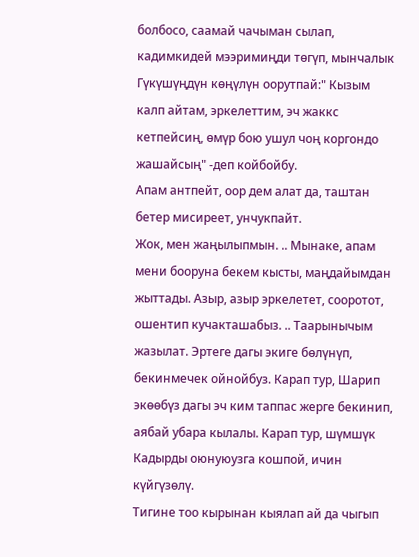болбосо, саамай чачыман сылап, кадимкидей мээримиңди төгүп, мынчалык Гүкүшүңдүн көңүлүн оорутпай:" Кызым калп айтам, эркелеттим, эч жаккс кетпейсиң, өмүр бою ушул чоң коргондо жашайсың" -деп койбойбу.
Апам антпейт, оор дем алат да, таштан бетер мисиреет, унчукпайт.
Жок, мен жаңылыпмын. .. Мынаке, апам мени бооруна бекем кысты, маңдайымдан жыттады. Азыр, азыр эркелетет, сооротот, ошентип кучакташабыз. .. Таарынычым жазылат. Эртеге дагы экиге бөлүнүп, бекинмечек ойнойбуз. Карап тур, Шарип экөөбүз дагы эч ким таппас жерге бекинип, аябай убара кылалы. Карап тур, шүмшүк Кадырды оюнуюузга кошпой, ичин күйгүзөлү.
Тигине тоо кырынан кыялап ай да чыгып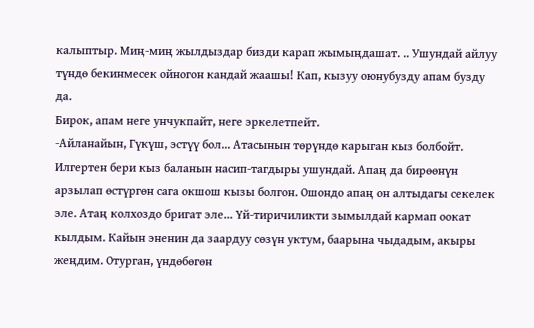калыптыр. Миң-миң жылдыздар бизди карап жымыңдашат. .. Ушундай айлуу түндө бекинмесек ойногон кандай жаашы! Кап, кызуу оюнубузду апам бузду да.
Бирок, апам неге унчукпайт, неге эркелетпейт.
-Айланайын, Гүкүш, эстүү бол... Атасынын төрүндө карыган кыз болбойт. Илгертен бери кыз баланын насип-тагдыры ушундай. Апаң да бирөөнүн арзылап өстүргөн сага окшош кызы болгон. Ошондо апаң он алтыдагы секелек эле. Атаң колхоздо бригат эле... Үй-тиричиликти зымылдай кармап оокат кылдым. Кайын эненин да заардуу сөзүн уктум, баарына чыдадым, акыры жеңдим. Отурган, үндөбөгөн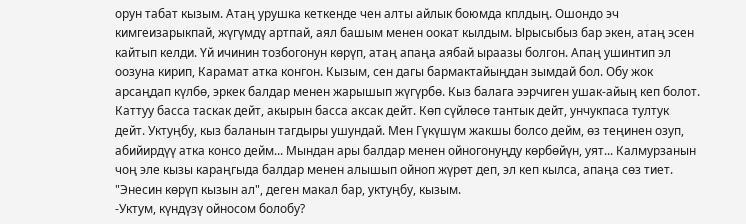орун табат кызым. Атаң урушка кеткенде чен алты айлык боюмда кплдың. Ошондо эч кимгеизарыкпай, жүгүмдү артпай, аял башым менен оокат кылдым. Ырысыбыз бар экен, атаң эсен кайтып келди. Үй ичинин тозбогонун көрүп, атаң апаңа аябай ыраазы болгон. Апаң ушинтип эл оозуна кирип, Карамат атка конгон. Кызым, сен дагы бармактайыңдан зымдай бол. Обу жок арсаңдап күлбө, эркек балдар менен жарышып жүгүрбө. Кыз балага ээрчиген ушак-айың кеп болот. Каттуу басса таскак дейт, акырын басса аксак дейт. Көп сүйлөсө тантык дейт, унчукпаса тултук дейт. Уктуңбу, кыз баланын тагдыры ушундай. Мен Гүкүшүм жакшы болсо дейм, өз теңинен озуп, абийирдүү атка консо дейм... Мындан ары балдар менен ойногонуңду көрбөйүн, уят... Калмурзанын чоң эле кызы караңгыда балдар менен алышып ойноп жүрөт деп, эл кеп кылса, апаңа сөз тиет. "Энесин көрүп кызын ал", деген макал бар, уктуңбу, кызым.
-Уктум, күндүзү ойносом болобу?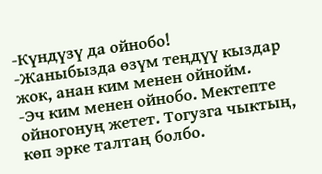-Күндүзү да ойнобо!
-Жаныбызда өзүм теңдүү кыздар жок, анан ким менен ойнойм.
-Эч ким менен ойнобо. Мектепте ойногонуң жетет. Тогузга чыктың, көп эрке талтаң болбо.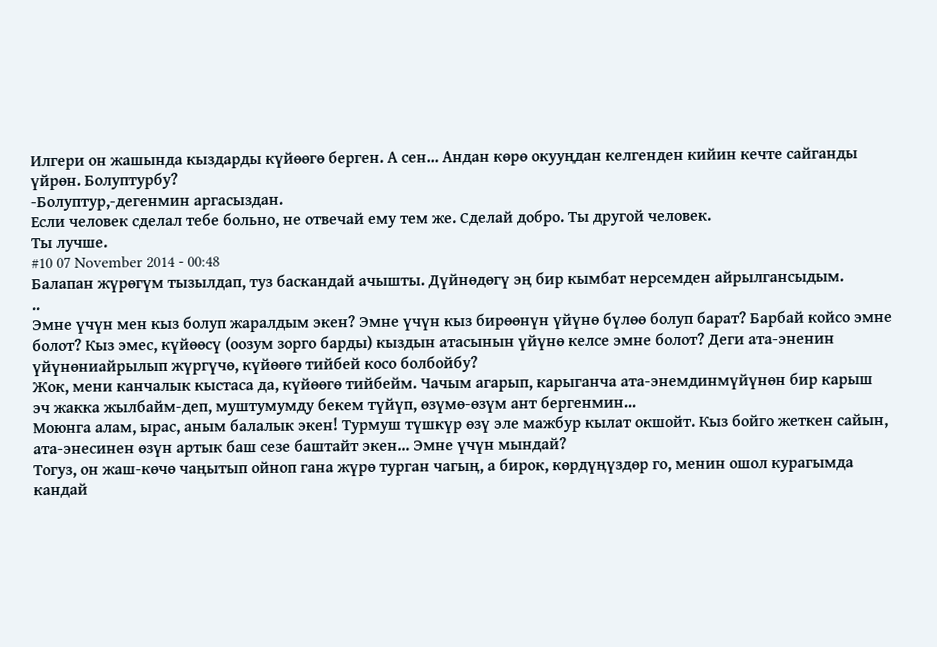Илгери он жашында кыздарды күйөөгө берген. А сен... Андан көрө окууңдан келгенден кийин кечте сайганды үйрөн. Болуптурбу?
-Болуптур,-дегенмин аргасыздан.
Если человек сделал тебе больно, не отвечай ему тем же. Сделай добро. Ты другой человек.
Ты лучше.
#10 07 November 2014 - 00:48
Балапан жүрөгүм тызылдап, туз баскандай ачышты. Дүйнөдөгү эң бир кымбат нерсемден айрылгансыдым.
..
Эмне үчүн мен кыз болуп жаралдым экен? Эмне үчүн кыз бирөөнүн үйүнө бүлөө болуп барат? Барбай койсо эмне болот? Кыз эмес, күйөөсү (оозум зорго барды) кыздын атасынын үйүнө келсе эмне болот? Деги ата-эненин үйүнөниайрылып жүргүчө, күйөөгө тийбей косо болбойбу?
Жок, мени канчалык кыстаса да, күйөөгө тийбейм. Чачым агарып, карыганча ата-энемдинмүйүнөн бир карыш эч жакка жылбайм-деп, муштумумду бекем түйүп, өзүмө-өзүм ант бергенмин...
Моюнга алам, ырас, аным балалык экен! Турмуш түшкүр өзү эле мажбур кылат окшойт. Кыз бойго жеткен сайын, ата-энесинен өзүн артык баш сезе баштайт экен... Эмне үчүн мындай?
Тогуз, он жаш-көчө чаңытып ойноп гана жүрө турган чагың, а бирок, көрдүңүздөр го, менин ошол курагымда кандай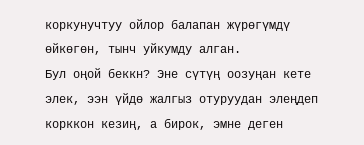коркунучтуу ойлор балапан жүрөгүмдү өйкөгөн, тынч уйкумду алган.
Бул оңой беккн? Эне сүтүң оозуңан кете элек, ээн үйдө жалгыз отуруудан элеңдеп корккон кезиң, а бирок, эмне деген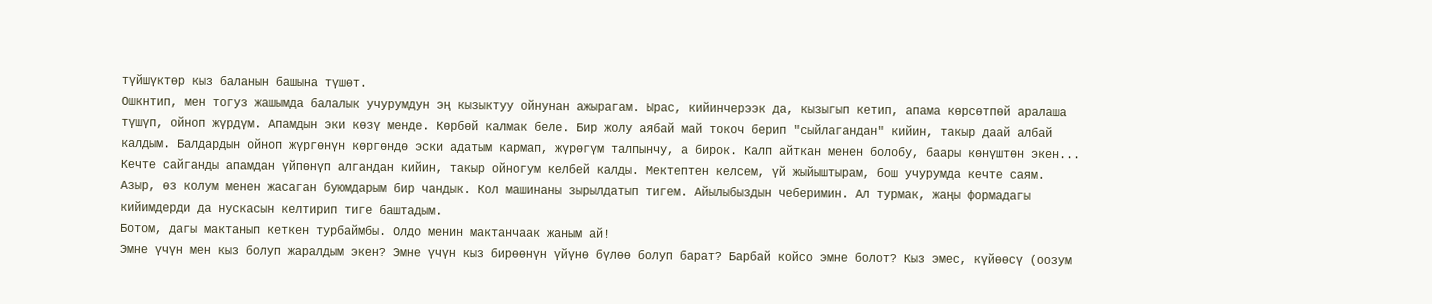түйшүктөр кыз баланын башына түшөт.
Ошкнтип, мен тогуз жашымда балалык учурумдун эң кызыктуу ойнунан ажырагам. Ырас, кийинчерээк да, кызыгып кетип, апама көрсөтпөй аралаша түшүп, ойноп жүрдүм. Апамдын эки көзү менде. Көрбөй калмак беле. Бир жолу аябай май токоч берип "сыйлагандан" кийин, такыр даай албай калдым. Балдардын ойноп жүргөнүн көргөндө эски адатым кармап, жүрөгүм талпынчу, а бирок. Калп айткан менен болобу, баары көнүштөн экен... Кечте сайганды апамдан үйпөнүп алгандан кийин, такыр ойногум келбей калды. Мектептен келсем, үй жыйыштырам, бош учурумда кечте саям. Азыр, өз колум менен жасаган буюмдарым бир чандык. Кол машинаны зырылдатып тигем. Айылыбыздын чеберимин. Ал турмак, жаңы формадагы кийимдерди да нускасын келтирип тиге баштадым.
Ботом, дагы мактанып кеткен турбаймбы. Олдо менин мактанчаак жаным ай!
Эмне үчүн мен кыз болуп жаралдым экен? Эмне үчүн кыз бирөөнүн үйүнө бүлөө болуп барат? Барбай койсо эмне болот? Кыз эмес, күйөөсү (оозум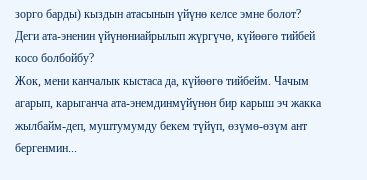зорго барды) кыздын атасынын үйүнө келсе эмне болот? Деги ата-эненин үйүнөниайрылып жүргүчө, күйөөгө тийбей косо болбойбу?
Жок, мени канчалык кыстаса да, күйөөгө тийбейм. Чачым агарып, карыганча ата-энемдинмүйүнөн бир карыш эч жакка жылбайм-деп, муштумумду бекем түйүп, өзүмө-өзүм ант бергенмин...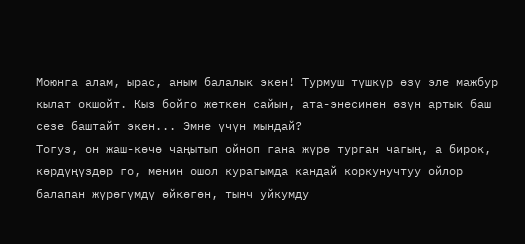Моюнга алам, ырас, аным балалык экен! Турмуш түшкүр өзү эле мажбур кылат окшойт. Кыз бойго жеткен сайын, ата-энесинен өзүн артык баш сезе баштайт экен... Эмне үчүн мындай?
Тогуз, он жаш-көчө чаңытып ойноп гана жүрө турган чагың, а бирок, көрдүңүздөр го, менин ошол курагымда кандай коркунучтуу ойлор балапан жүрөгүмдү өйкөгөн, тынч уйкумду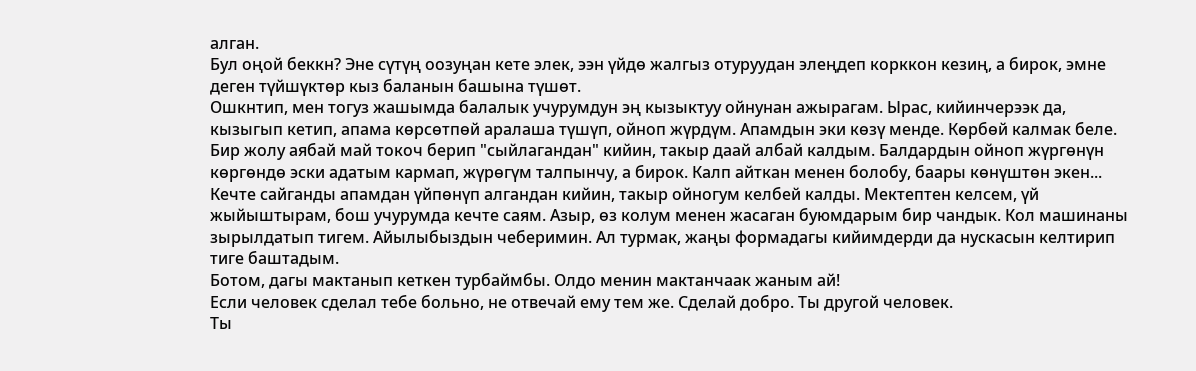алган.
Бул оңой беккн? Эне сүтүң оозуңан кете элек, ээн үйдө жалгыз отуруудан элеңдеп корккон кезиң, а бирок, эмне деген түйшүктөр кыз баланын башына түшөт.
Ошкнтип, мен тогуз жашымда балалык учурумдун эң кызыктуу ойнунан ажырагам. Ырас, кийинчерээк да, кызыгып кетип, апама көрсөтпөй аралаша түшүп, ойноп жүрдүм. Апамдын эки көзү менде. Көрбөй калмак беле. Бир жолу аябай май токоч берип "сыйлагандан" кийин, такыр даай албай калдым. Балдардын ойноп жүргөнүн көргөндө эски адатым кармап, жүрөгүм талпынчу, а бирок. Калп айткан менен болобу, баары көнүштөн экен... Кечте сайганды апамдан үйпөнүп алгандан кийин, такыр ойногум келбей калды. Мектептен келсем, үй жыйыштырам, бош учурумда кечте саям. Азыр, өз колум менен жасаган буюмдарым бир чандык. Кол машинаны зырылдатып тигем. Айылыбыздын чеберимин. Ал турмак, жаңы формадагы кийимдерди да нускасын келтирип тиге баштадым.
Ботом, дагы мактанып кеткен турбаймбы. Олдо менин мактанчаак жаным ай!
Если человек сделал тебе больно, не отвечай ему тем же. Сделай добро. Ты другой человек.
Ты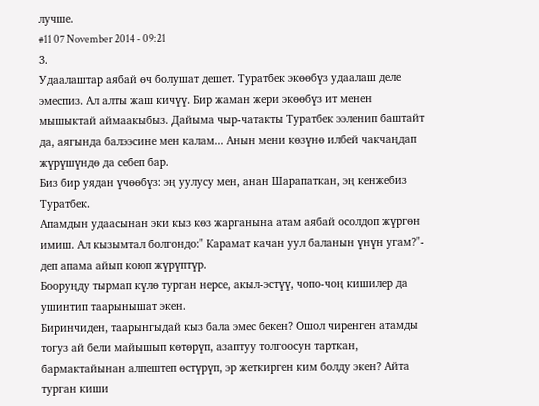лучше.
#11 07 November 2014 - 09:21
3.
Удаалаштар аябай өч болушат дешет. Туратбек экөөбүз удаалаш деле эмеспиз. Ал алты жаш кичүү. Бир жаман жери экөөбүз ит менен мышыктай аймаакыбыз. Дайыма чыр-чатакты Туратбек ээленип баштайт да, аягында балээсине мен калам... Анын мени көзүнө илбей чакчаңдап жүрүшүндө да себеп бар.
Биз бир уядан үчөөбүз: эң уулусу мен, анан Шарапаткан, эң кенжебиз Туратбек.
Апамдын удаасынан эки кыз көз жарганына атам аябай осолдоп жүргөн имиш. Ал кызымтал болгондо:" Карамат качан уул баланын үнүн угам?"- деп апама айып коюп жүрүптүр.
Бооруңду тырмап күлө турган нерсе, акыл-эстүү, чопо-чоң кишилер да ушинтип таарынышат экен.
Биринчиден, таарынгыдай кыз бала эмес бекен? Ошол чиренген атамды тогуз ай бели майышып көтөрүп, азаптуу толгоосун тарткан, бармактайынан алпештеп өстүрүп, эр жеткирген ким болду экен? Айта турган киши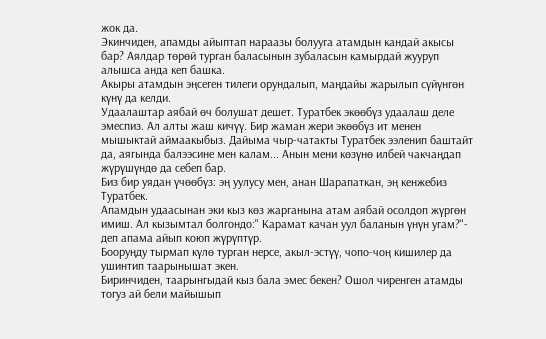жок да.
Экинчиден, апамды айыптап нараазы болууга атамдын кандай акысы бар? Аялдар төрөй турган баласынын зубаласын камырдай жууруп алышса анда кеп башка.
Акыры атамдын эңсеген тилеги орундалып, маңдайы жарылып сүйүнгөн күнү да келди.
Удаалаштар аябай өч болушат дешет. Туратбек экөөбүз удаалаш деле эмеспиз. Ал алты жаш кичүү. Бир жаман жери экөөбүз ит менен мышыктай аймаакыбыз. Дайыма чыр-чатакты Туратбек ээленип баштайт да, аягында балээсине мен калам... Анын мени көзүнө илбей чакчаңдап жүрүшүндө да себеп бар.
Биз бир уядан үчөөбүз: эң уулусу мен, анан Шарапаткан, эң кенжебиз Туратбек.
Апамдын удаасынан эки кыз көз жарганына атам аябай осолдоп жүргөн имиш. Ал кызымтал болгондо:" Карамат качан уул баланын үнүн угам?"- деп апама айып коюп жүрүптүр.
Бооруңду тырмап күлө турган нерсе, акыл-эстүү, чопо-чоң кишилер да ушинтип таарынышат экен.
Биринчиден, таарынгыдай кыз бала эмес бекен? Ошол чиренген атамды тогуз ай бели майышып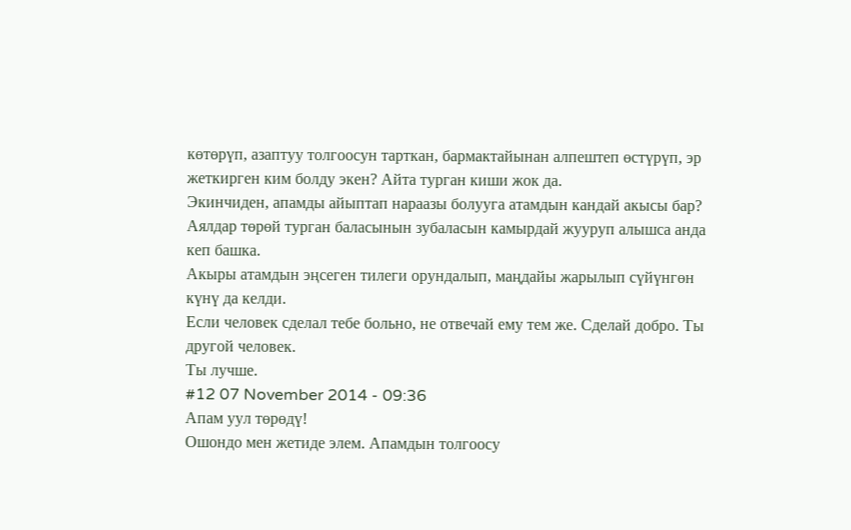көтөрүп, азаптуу толгоосун тарткан, бармактайынан алпештеп өстүрүп, эр жеткирген ким болду экен? Айта турган киши жок да.
Экинчиден, апамды айыптап нараазы болууга атамдын кандай акысы бар? Аялдар төрөй турган баласынын зубаласын камырдай жууруп алышса анда кеп башка.
Акыры атамдын эңсеген тилеги орундалып, маңдайы жарылып сүйүнгөн күнү да келди.
Если человек сделал тебе больно, не отвечай ему тем же. Сделай добро. Ты другой человек.
Ты лучше.
#12 07 November 2014 - 09:36
Апам уул төрөдү!
Ошондо мен жетиде элем. Апамдын толгоосу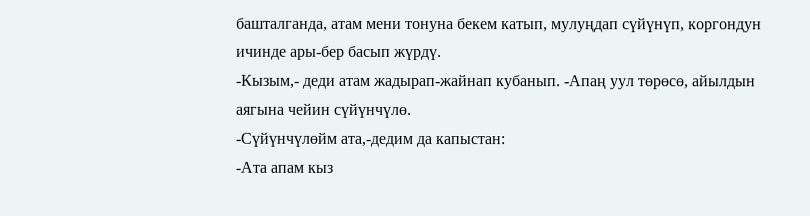башталганда, атам мени тонуна бекем катып, мулуңдап сүйүнүп, коргондун ичинде ары-бер басып жүрдү.
-Кызым,- деди атам жадырап-жайнап кубанып. -Апаң уул төрөсө, айылдын аягына чейин сүйүнчүлө.
-Сүйүнчүлөйм ата,-дедим да капыстан:
-Ата апам кыз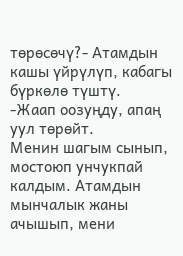төрөсөчү?- Атамдын кашы үйрүлүп, кабагы бүркөлө түштү.
-Жаап оозуңду, апаң уул төрөйт.
Менин шагым сынып, мостоюп унчукпай калдым. Атамдын мынчалык жаны ачышып, мени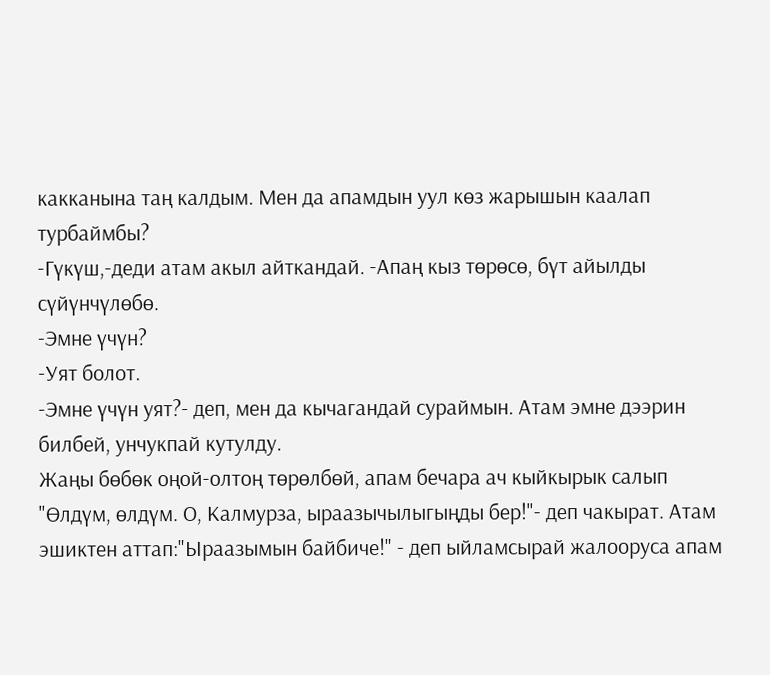какканына таң калдым. Мен да апамдын уул көз жарышын каалап турбаймбы?
-Гүкүш,-деди атам акыл айткандай. -Апаң кыз төрөсө, бүт айылды сүйүнчүлөбө.
-Эмне үчүн?
-Уят болот.
-Эмне үчүн уят?- деп, мен да кычагандай сураймын. Атам эмне дээрин билбей, унчукпай кутулду.
Жаңы бөбөк оңой-олтоң төрөлбөй, апам бечара ач кыйкырык салып "Өлдүм, өлдүм. О, Калмурза, ыраазычылыгыңды бер!"- деп чакырат. Атам эшиктен аттап:"Ыраазымын байбиче!" - деп ыйламсырай жалооруса апам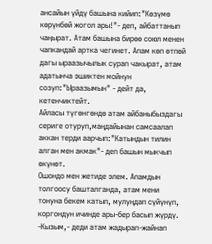ансайын үйдү башына кийип:"Көзүмө көрүнбөй жогол ары!"- деп, айбаттанып чаңырат. Атам башына бирөө союл менен чапкандай артка чегинет. Апам көп өтпөй дагы ыраазычылык сурап чакырат, атам адатынча эшиктен мойнун созуп:"Ыраазымын" - дейт да, кетенчиктейт.
Айласы түгөнгөндө атам айбаныбыздагы сериге отуруп,маңдайынан самсаалап аккан терди аарчып:"Катындын тилин алган мен акмак"- деп башын мыкчып өкүнөт.
Ошондо мен жетиде элем. Апамдын толгоосу башталганда, атам мени тонуна бекем катып, мулуңдап сүйүнүп, коргондун ичинде ары-бер басып жүрдү.
-Кызым,- деди атам жадырап-жайнап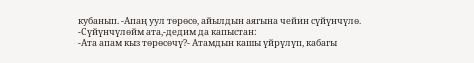кубанып. -Апаң уул төрөсө, айылдын аягына чейин сүйүнчүлө.
-Сүйүнчүлөйм ата,-дедим да капыстан:
-Ата апам кыз төрөсөчү?- Атамдын кашы үйрүлүп, кабагы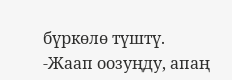бүркөлө түштү.
-Жаап оозуңду, апаң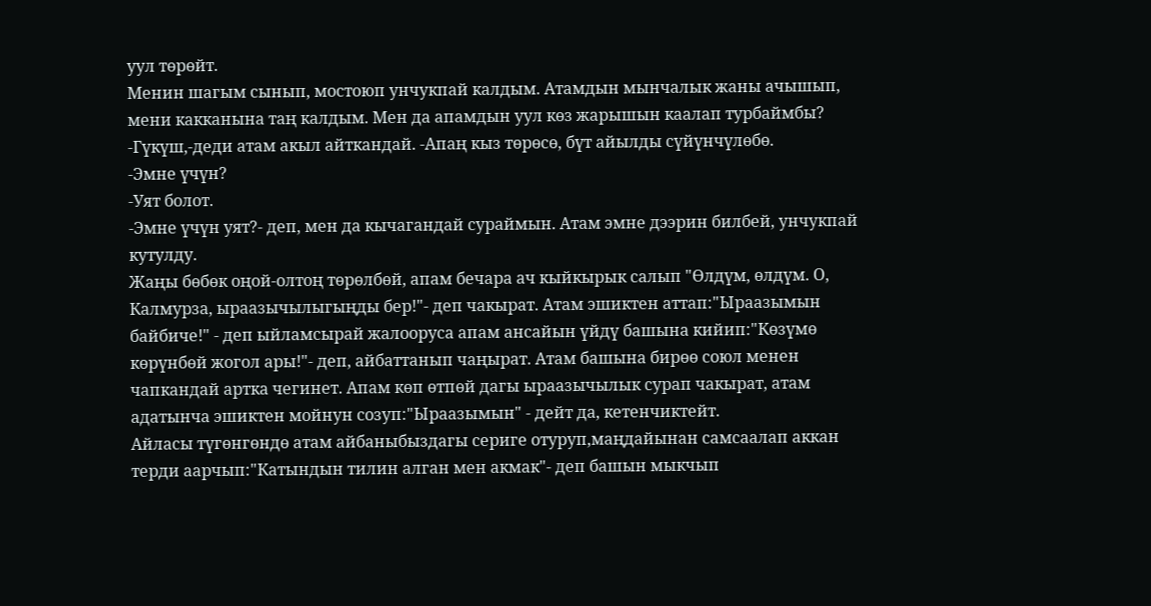уул төрөйт.
Менин шагым сынып, мостоюп унчукпай калдым. Атамдын мынчалык жаны ачышып, мени какканына таң калдым. Мен да апамдын уул көз жарышын каалап турбаймбы?
-Гүкүш,-деди атам акыл айткандай. -Апаң кыз төрөсө, бүт айылды сүйүнчүлөбө.
-Эмне үчүн?
-Уят болот.
-Эмне үчүн уят?- деп, мен да кычагандай сураймын. Атам эмне дээрин билбей, унчукпай кутулду.
Жаңы бөбөк оңой-олтоң төрөлбөй, апам бечара ач кыйкырык салып "Өлдүм, өлдүм. О, Калмурза, ыраазычылыгыңды бер!"- деп чакырат. Атам эшиктен аттап:"Ыраазымын байбиче!" - деп ыйламсырай жалооруса апам ансайын үйдү башына кийип:"Көзүмө көрүнбөй жогол ары!"- деп, айбаттанып чаңырат. Атам башына бирөө союл менен чапкандай артка чегинет. Апам көп өтпөй дагы ыраазычылык сурап чакырат, атам адатынча эшиктен мойнун созуп:"Ыраазымын" - дейт да, кетенчиктейт.
Айласы түгөнгөндө атам айбаныбыздагы сериге отуруп,маңдайынан самсаалап аккан терди аарчып:"Катындын тилин алган мен акмак"- деп башын мыкчып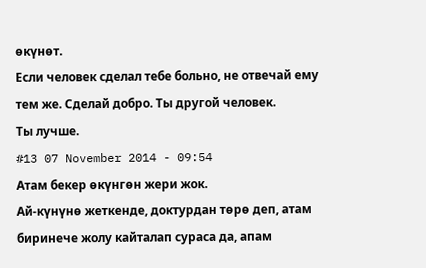өкүнөт.
Если человек сделал тебе больно, не отвечай ему тем же. Сделай добро. Ты другой человек.
Ты лучше.
#13 07 November 2014 - 09:54
Атам бекер өкүнгөн жери жок.
Ай-күнүнө жеткенде, доктурдан төрө деп, атам биринече жолу кайталап сураса да, апам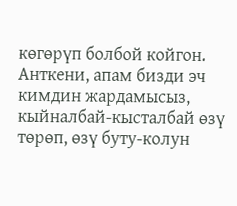көгөрүп болбой койгон. Анткени, апам бизди эч кимдин жардамысыз, кыйналбай-кысталбай өзү төрөп, өзү буту-колун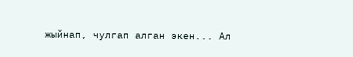жыйнап, чулгап алган экен... Ал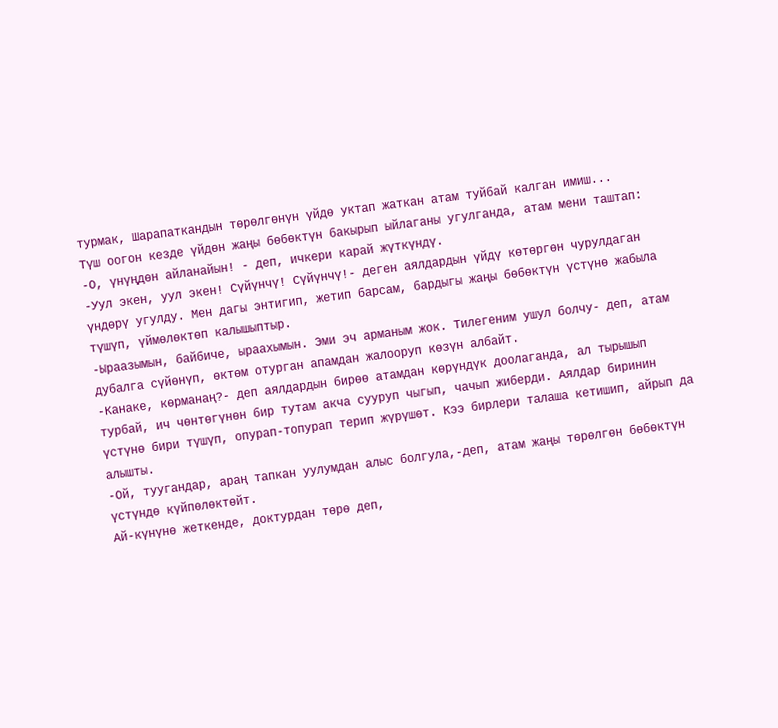турмак, Шарапаткандын төрөлгөнүн үйдө уктап жаткан атам туйбай калган имиш...
Түш оогон кезде үйдөн жаңы бөбөктүн бакырып ыйлаганы угулганда, атам мени таштап:
-О, үнүңдөн айланайын! - деп, ичкери карай жүткүндү.
-Уул экен, уул экен! Сүйүнчү! Сүйүнчү!- деген аялдардын үйдү көтөргөн чурулдаган үндөрү угулду. Мен дагы энтигип, жетип барсам, бардыгы жаңы бөбөктүн үстүнө жабыла түшүп, үймөлөктөп калышыптыр.
-Ыраазымын, байбиче, ыраахымын. Эми эч арманым жок. Тилегеним ушул болчу- деп, атам дубалга сүйөнүп, өктөм отурган апамдан жалооруп көзүн албайт.
-Канаке, көрманаң?- деп аялдардын бирөө атамдан көрүндүк доолаганда, ал тырышып турбай, ич чөнтөгүнөн бир тутам акча сууруп чыгып, чачып жиберди. Аялдар биринин үстүнө бири түшүп, опурап-топурап терип жүрүшөт. Кээ бирлери талаша кетишип, айрып да алышты.
-Ой, туугандар, араң тапкан уулумдан алыс болгула,-деп, атам жаңы төрөлгөн бөбөктүн үстүндө күйпөлөктөйт.
Ай-күнүнө жеткенде, доктурдан төрө деп,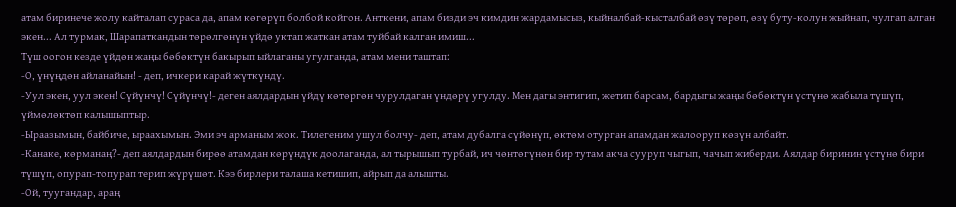атам биринече жолу кайталап сураса да, апам көгөрүп болбой койгон. Анткени, апам бизди эч кимдин жардамысыз, кыйналбай-кысталбай өзү төрөп, өзү буту-колун жыйнап, чулгап алган экен... Ал турмак, Шарапаткандын төрөлгөнүн үйдө уктап жаткан атам туйбай калган имиш...
Түш оогон кезде үйдөн жаңы бөбөктүн бакырып ыйлаганы угулганда, атам мени таштап:
-О, үнүңдөн айланайын! - деп, ичкери карай жүткүндү.
-Уул экен, уул экен! Сүйүнчү! Сүйүнчү!- деген аялдардын үйдү көтөргөн чурулдаган үндөрү угулду. Мен дагы энтигип, жетип барсам, бардыгы жаңы бөбөктүн үстүнө жабыла түшүп, үймөлөктөп калышыптыр.
-Ыраазымын, байбиче, ыраахымын. Эми эч арманым жок. Тилегеним ушул болчу- деп, атам дубалга сүйөнүп, өктөм отурган апамдан жалооруп көзүн албайт.
-Канаке, көрманаң?- деп аялдардын бирөө атамдан көрүндүк доолаганда, ал тырышып турбай, ич чөнтөгүнөн бир тутам акча сууруп чыгып, чачып жиберди. Аялдар биринин үстүнө бири түшүп, опурап-топурап терип жүрүшөт. Кээ бирлери талаша кетишип, айрып да алышты.
-Ой, туугандар, араң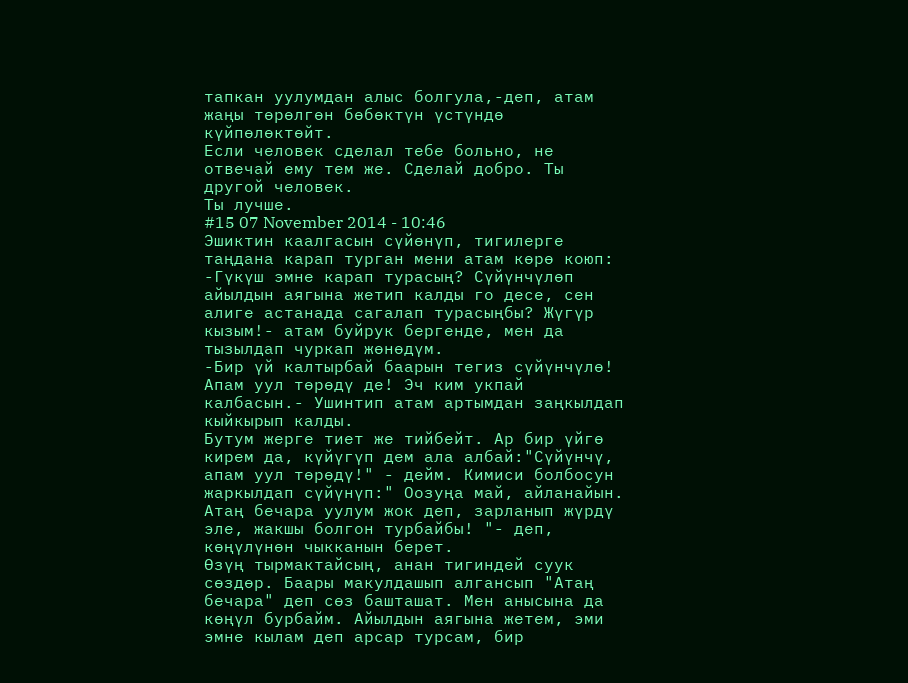тапкан уулумдан алыс болгула,-деп, атам жаңы төрөлгөн бөбөктүн үстүндө күйпөлөктөйт.
Если человек сделал тебе больно, не отвечай ему тем же. Сделай добро. Ты другой человек.
Ты лучше.
#15 07 November 2014 - 10:46
Эшиктин каалгасын сүйөнүп, тигилерге таңдана карап турган мени атам көрө коюп:
-Гүкүш эмне карап турасың? Сүйүнчүлөп айылдын аягына жетип калды го десе, сен алиге астанада сагалап турасыңбы? Жүгүр кызым!- атам буйрук бергенде, мен да тызылдап чуркап жөнөдүм.
-Бир үй калтырбай баарын тегиз сүйүнчүлө! Апам уул төрөдү де! Эч ким укпай калбасын.- Ушинтип атам артымдан заңкылдап кыйкырып калды.
Бутум жерге тиет же тийбейт. Ар бир үйгө кирем да, күйүгүп дем ала албай:"Сүйүнчү, апам уул төрөдү!" - дейм. Кимиси болбосун жаркылдап сүйүнүп:" Оозуңа май, айланайын. Атаң бечара уулум жок деп, зарланып жүрдү эле, жакшы болгон турбайбы! "- деп, көңүлүнөн чыкканын берет.
Өзүң тырмактайсың, анан тигиндей суук сөздөр. Баары макулдашып алгансып "Атаң бечара" деп сөз башташат. Мен анысына да көңүл бурбайм. Айылдын аягына жетем, эми эмне кылам деп арсар турсам, бир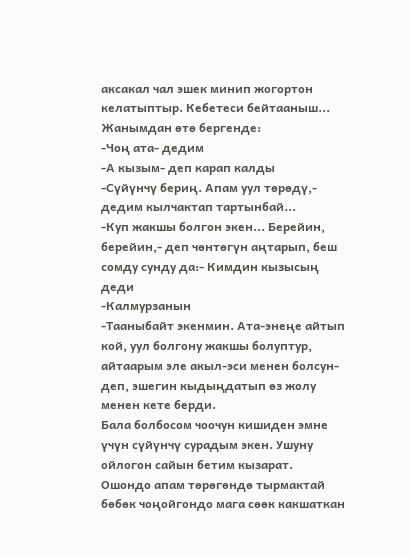аксакал чал эшек минип жогортон келатыптыр. Кебетеси бейтааныш... Жанымдан өтө бергенде:
-Чоң ата- дедим
-А кызым- деп карап калды
-Сүйүнчү бериң. Апам уул төрөдү,- дедим кылчактап тартынбай...
-Куп жакшы болгон экен... Берейин, берейин,- деп чөнтөгүн аңтарып, беш сомду сунду да:- Кимдин кызысың деди
-Калмурзанын
-Тааныбайт экенмин. Ата-энеңе айтып кой, уул болгону жакшы болуптур, айтаарым эле акыл-эси менен болсун- деп, эшегин кыдыңдатып өз жолу менен кете берди.
Бала болбосом чоочун кишиден эмне үчүн сүйүнчү сурадым экен. Ушуну ойлогон сайын бетим кызарат.
Ошондо апам төрөгөндө тырмактай бөбөк чоңойгондо мага сөөк какшаткан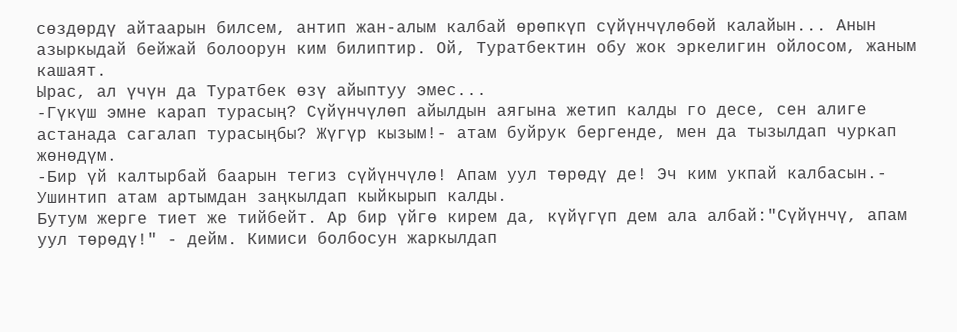сөздөрдү айтаарын билсем, антип жан-алым калбай өрөпкүп сүйүнчүлөбөй калайын... Анын азыркыдай бейжай болоорун ким билиптир. Ой, Туратбектин обу жок эркелигин ойлосом, жаным кашаят.
Ырас, ал үчүн да Туратбек өзү айыптуу эмес...
-Гүкүш эмне карап турасың? Сүйүнчүлөп айылдын аягына жетип калды го десе, сен алиге астанада сагалап турасыңбы? Жүгүр кызым!- атам буйрук бергенде, мен да тызылдап чуркап жөнөдүм.
-Бир үй калтырбай баарын тегиз сүйүнчүлө! Апам уул төрөдү де! Эч ким укпай калбасын.- Ушинтип атам артымдан заңкылдап кыйкырып калды.
Бутум жерге тиет же тийбейт. Ар бир үйгө кирем да, күйүгүп дем ала албай:"Сүйүнчү, апам уул төрөдү!" - дейм. Кимиси болбосун жаркылдап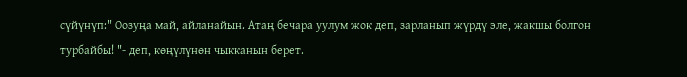сүйүнүп:" Оозуңа май, айланайын. Атаң бечара уулум жок деп, зарланып жүрдү эле, жакшы болгон турбайбы! "- деп, көңүлүнөн чыкканын берет.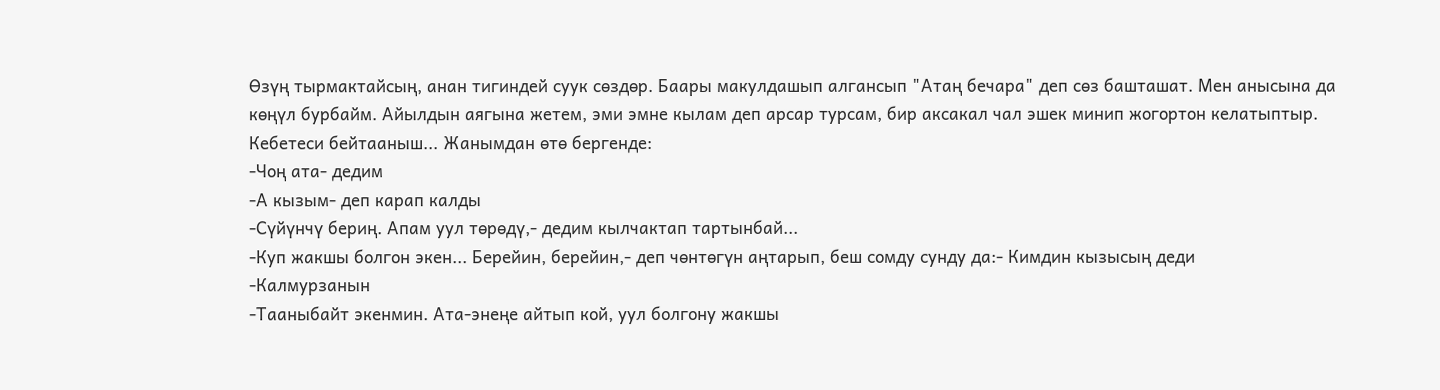Өзүң тырмактайсың, анан тигиндей суук сөздөр. Баары макулдашып алгансып "Атаң бечара" деп сөз башташат. Мен анысына да көңүл бурбайм. Айылдын аягына жетем, эми эмне кылам деп арсар турсам, бир аксакал чал эшек минип жогортон келатыптыр. Кебетеси бейтааныш... Жанымдан өтө бергенде:
-Чоң ата- дедим
-А кызым- деп карап калды
-Сүйүнчү бериң. Апам уул төрөдү,- дедим кылчактап тартынбай...
-Куп жакшы болгон экен... Берейин, берейин,- деп чөнтөгүн аңтарып, беш сомду сунду да:- Кимдин кызысың деди
-Калмурзанын
-Тааныбайт экенмин. Ата-энеңе айтып кой, уул болгону жакшы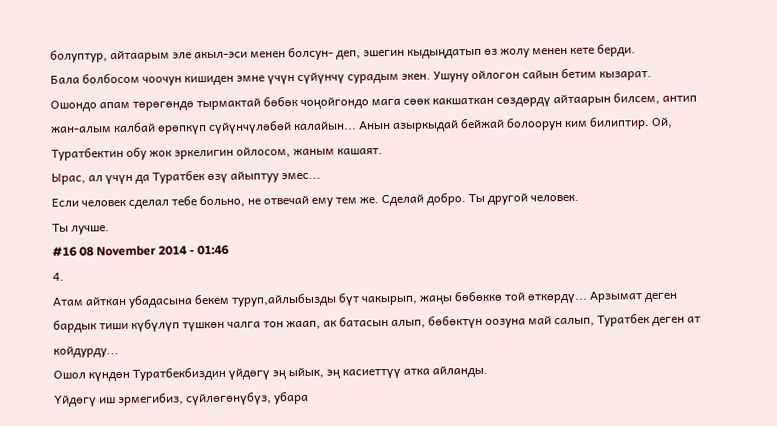болуптур, айтаарым эле акыл-эси менен болсун- деп, эшегин кыдыңдатып өз жолу менен кете берди.
Бала болбосом чоочун кишиден эмне үчүн сүйүнчү сурадым экен. Ушуну ойлогон сайын бетим кызарат.
Ошондо апам төрөгөндө тырмактай бөбөк чоңойгондо мага сөөк какшаткан сөздөрдү айтаарын билсем, антип жан-алым калбай өрөпкүп сүйүнчүлөбөй калайын... Анын азыркыдай бейжай болоорун ким билиптир. Ой, Туратбектин обу жок эркелигин ойлосом, жаным кашаят.
Ырас, ал үчүн да Туратбек өзү айыптуу эмес...
Если человек сделал тебе больно, не отвечай ему тем же. Сделай добро. Ты другой человек.
Ты лучше.
#16 08 November 2014 - 01:46
4.
Атам айткан убадасына бекем туруп,айлыбызды бүт чакырып, жаңы бөбөккө той өткөрдү... Арзымат деген бардык тиши күбүлүп түшкөн чалга тон жаап, ак батасын алып, бөбөктүн оозуна май салып, Туратбек деген ат койдурду...
Ошол күндөн Туратбекбиздин үйдөгү эң ыйык, эң касиеттүү атка айланды.
Үйдөгү иш эрмегибиз, сүйлөгөнүбүз, убара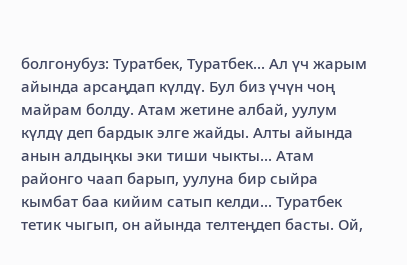болгонубуз: Туратбек, Туратбек... Ал үч жарым айында арсаңдап күлдү. Бул биз үчүн чоң майрам болду. Атам жетине албай, уулум күлдү деп бардык элге жайды. Алты айында анын алдыңкы эки тиши чыкты... Атам районго чаап барып, уулуна бир сыйра кымбат баа кийим сатып келди... Туратбек тетик чыгып, он айында телтеңдеп басты. Ой,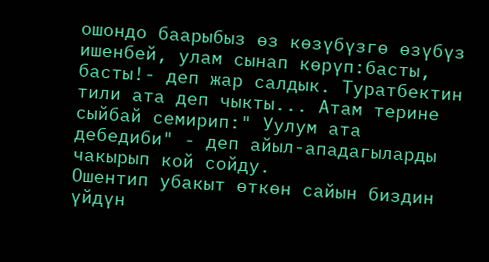ошондо баарыбыз өз көзүбүзгө өзүбүз ишенбей, улам сынап көрүп:басты, басты!- деп жар салдык. Туратбектин тили ата деп чыкты... Атам терине сыйбай семирип:" Уулум ата дебедиби" - деп айыл-ападагыларды чакырып кой сойду.
Ошентип убакыт өткөн сайын биздин үйдүн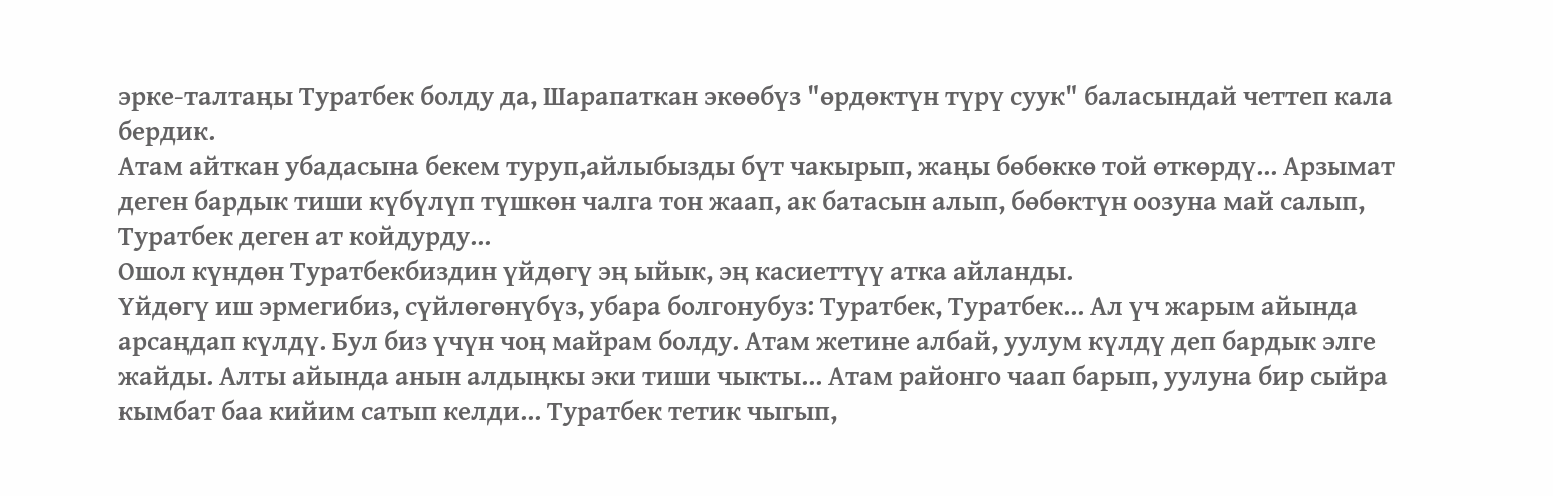эрке-талтаңы Туратбек болду да, Шарапаткан экөөбүз "өрдөктүн түрү суук" баласындай четтеп кала бердик.
Атам айткан убадасына бекем туруп,айлыбызды бүт чакырып, жаңы бөбөккө той өткөрдү... Арзымат деген бардык тиши күбүлүп түшкөн чалга тон жаап, ак батасын алып, бөбөктүн оозуна май салып, Туратбек деген ат койдурду...
Ошол күндөн Туратбекбиздин үйдөгү эң ыйык, эң касиеттүү атка айланды.
Үйдөгү иш эрмегибиз, сүйлөгөнүбүз, убара болгонубуз: Туратбек, Туратбек... Ал үч жарым айында арсаңдап күлдү. Бул биз үчүн чоң майрам болду. Атам жетине албай, уулум күлдү деп бардык элге жайды. Алты айында анын алдыңкы эки тиши чыкты... Атам районго чаап барып, уулуна бир сыйра кымбат баа кийим сатып келди... Туратбек тетик чыгып,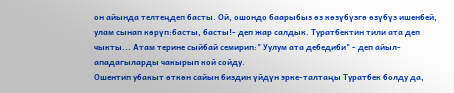он айында телтеңдеп басты. Ой, ошондо баарыбыз өз көзүбүзгө өзүбүз ишенбей, улам сынап көрүп:басты, басты!- деп жар салдык. Туратбектин тили ата деп чыкты... Атам терине сыйбай семирип:" Уулум ата дебедиби" - деп айыл-ападагыларды чакырып кой сойду.
Ошентип убакыт өткөн сайын биздин үйдүн эрке-талтаңы Туратбек болду да,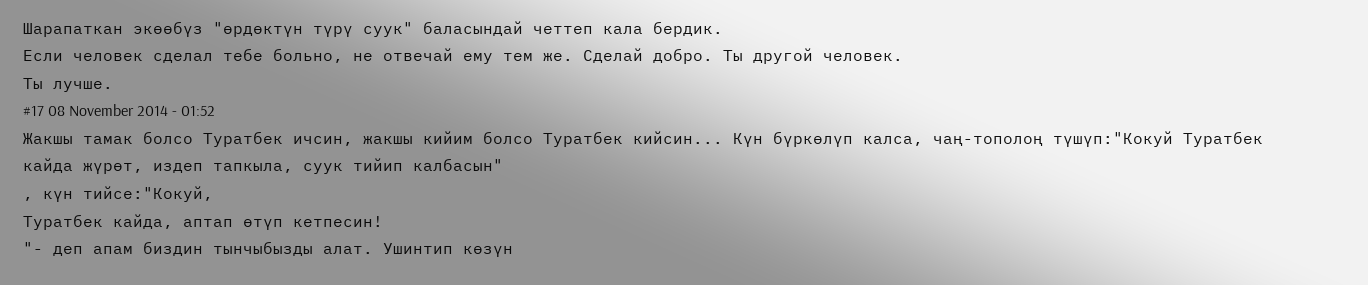Шарапаткан экөөбүз "өрдөктүн түрү суук" баласындай четтеп кала бердик.
Если человек сделал тебе больно, не отвечай ему тем же. Сделай добро. Ты другой человек.
Ты лучше.
#17 08 November 2014 - 01:52
Жакшы тамак болсо Туратбек ичсин, жакшы кийим болсо Туратбек кийсин... Күн бүркөлүп калса, чаң-тополоң түшүп:"Кокуй Туратбек кайда жүрөт, издеп тапкыла, суук тийип калбасын"
, күн тийсе:"Кокуй,
Туратбек кайда, аптап өтүп кетпесин!
"- деп апам биздин тынчыбызды алат. Ушинтип көзүн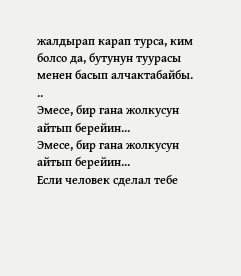жалдырап карап турса, ким болсо да, бутунун туурасы менен басып алчактабайбы.
..
Эмесе, бир гана жолкусун айтып берейин...
Эмесе, бир гана жолкусун айтып берейин...
Если человек сделал тебе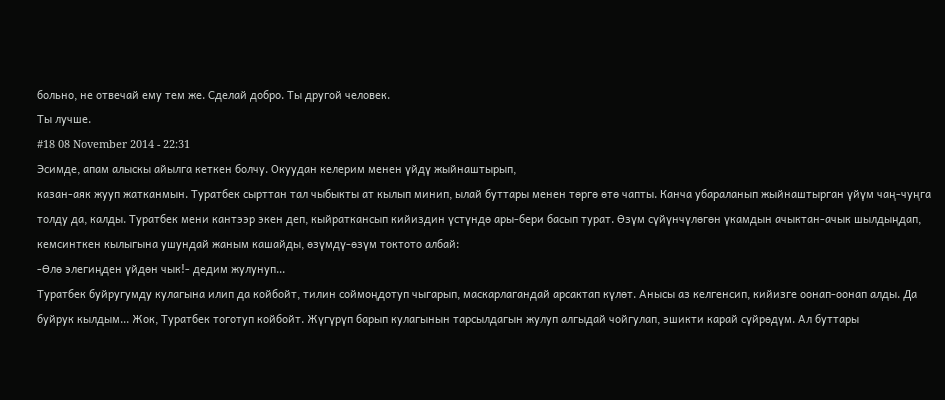больно, не отвечай ему тем же. Сделай добро. Ты другой человек.
Ты лучше.
#18 08 November 2014 - 22:31
Эсимде, апам алыскы айылга кеткен болчу. Окуудан келерим менен үйдү жыйнаштырып,
казан-аяк жууп жатканмын. Туратбек сырттан тал чыбыкты ат кылып минип, ылай буттары менен төргө өтө чапты. Канча убараланып жыйнаштырган үйүм чаң-чуңга толду да, калды. Туратбек мени кантээр экен деп, кыйраткансып кийиздин үстүндө ары-бери басып турат. Өзүм сүйүнчүлөгөн үкамдын ачыктан-ачык шылдыңдап, кемсинткен кылыгына ушундай жаным кашайды, өзүмдү-өзүм токтото албай:
-Өлө элегиңден үйдөн чык!- дедим жулунуп...
Туратбек буйругумду кулагына илип да койбойт, тилин соймоңдотуп чыгарып, маскарлагандай арсактап күлөт. Анысы аз келгенсип, кийизге оонап-оонап алды. Да буйрук кылдым... Жок, Туратбек тоготуп койбойт. Жүгүрүп барып кулагынын тарсылдагын жулуп алгыдай чойгулап, эшикти карай сүйрөдүм. Ал буттары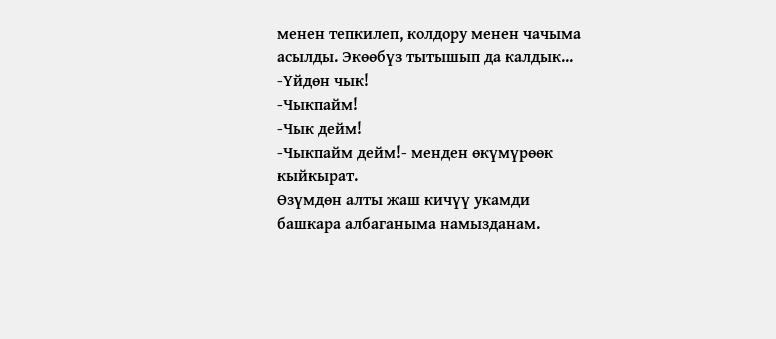менен тепкилеп, колдору менен чачыма асылды. Экөөбүз тытышып да калдык...
-Үйдөн чык!
-Чыкпайм!
-Чык дейм!
-Чыкпайм дейм!- менден өкүмүрөөк кыйкырат.
Өзүмдөн алты жаш кичүү укамди башкара албаганыма намызданам.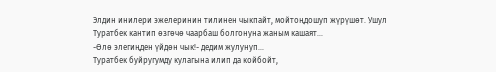Элдин инилери эжелеринин тилинен чыкпайт, мойтоңдошуп жүрүшөт. Ушул Туратбек кантип өзгөчө чаарбаш болгонуна жаным кашаят...
-Өлө элегиңден үйдөн чык!- дедим жулунуп...
Туратбек буйругумду кулагына илип да койбойт,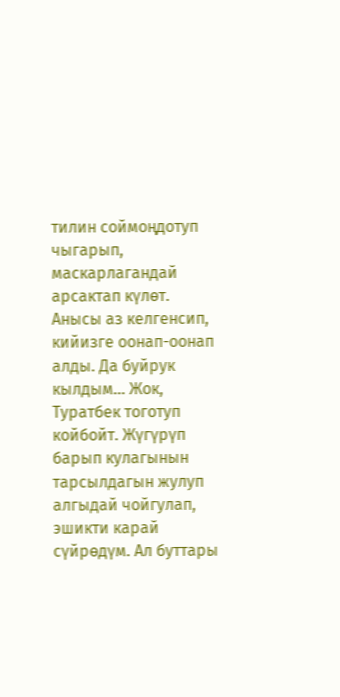тилин соймоңдотуп чыгарып, маскарлагандай арсактап күлөт. Анысы аз келгенсип, кийизге оонап-оонап алды. Да буйрук кылдым... Жок, Туратбек тоготуп койбойт. Жүгүрүп барып кулагынын тарсылдагын жулуп алгыдай чойгулап, эшикти карай сүйрөдүм. Ал буттары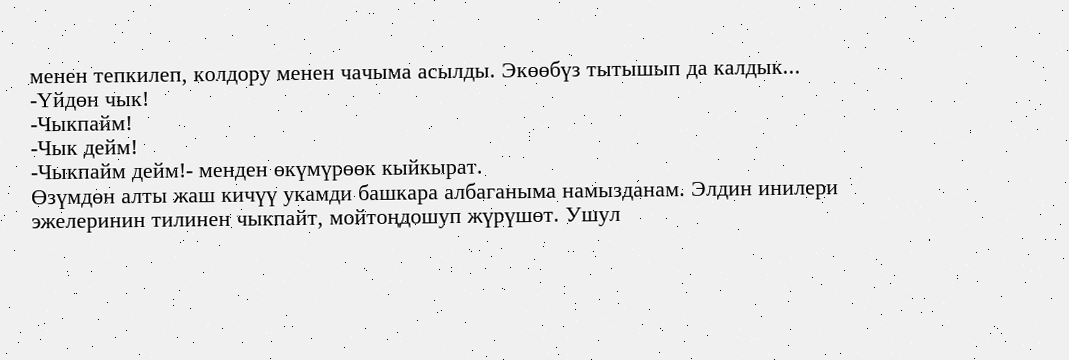менен тепкилеп, колдору менен чачыма асылды. Экөөбүз тытышып да калдык...
-Үйдөн чык!
-Чыкпайм!
-Чык дейм!
-Чыкпайм дейм!- менден өкүмүрөөк кыйкырат.
Өзүмдөн алты жаш кичүү укамди башкара албаганыма намызданам. Элдин инилери эжелеринин тилинен чыкпайт, мойтоңдошуп жүрүшөт. Ушул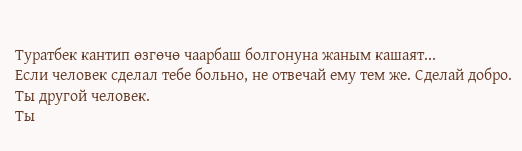Туратбек кантип өзгөчө чаарбаш болгонуна жаным кашаят...
Если человек сделал тебе больно, не отвечай ему тем же. Сделай добро. Ты другой человек.
Ты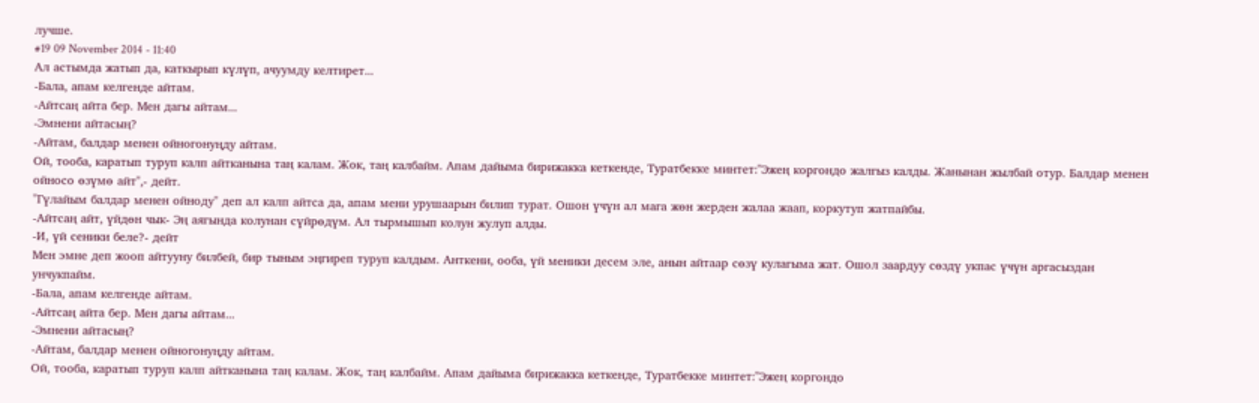лучше.
#19 09 November 2014 - 11:40
Ал астымда жатып да, каткырып күлүп, ачуумду келтирет...
-Бала, апам келгенде айтам.
-Айтсаң айта бер. Мен дагы айтам...
-Эмнени айтасың?
-Айтам, балдар менен ойногонуңду айтам.
Ой, тооба, каратып туруп калп айтканына таң калам. Жок, таң калбайм. Апам дайыма бирижакка кеткенде, Туратбекке минтет:"Эжең коргондо жалгыз калды. Жанынан жылбай отур. Балдар менен ойносо өзүмө айт",- дейт.
"Гүлайым балдар менен ойноду" деп ал калп айтса да, апам мени урушаарын билип турат. Ошон үчүн ал мага жөн жерден жалаа жаап, коркутуп жатпайбы.
-Айтсаң айт, үйдөн чык- Эң аягында колунан сүйрөдүм. Ал тырмышып колун жулуп алды.
-И, үй сеники беле?- дейт
Мен эмне деп жооп айтууну билбей, бир тыным эңгиреп туруп калдым. Анткени, ооба, үй меники десем эле, анын айтаар сөзү кулагыма жат. Ошол заардуу сөздү укпас үчүн аргасыздан унчукпайм.
-Бала, апам келгенде айтам.
-Айтсаң айта бер. Мен дагы айтам...
-Эмнени айтасың?
-Айтам, балдар менен ойногонуңду айтам.
Ой, тооба, каратып туруп калп айтканына таң калам. Жок, таң калбайм. Апам дайыма бирижакка кеткенде, Туратбекке минтет:"Эжең коргондо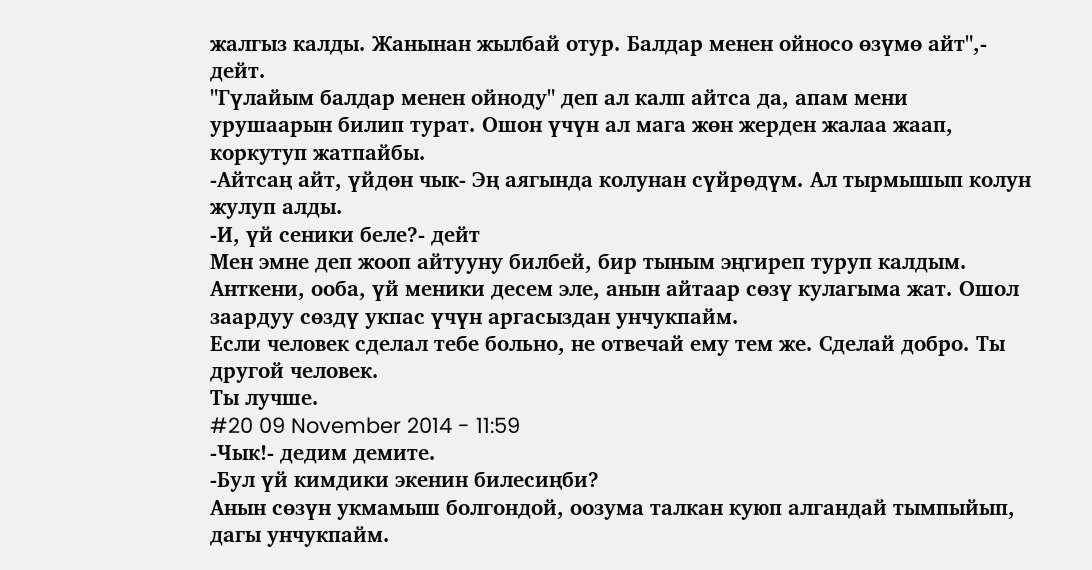жалгыз калды. Жанынан жылбай отур. Балдар менен ойносо өзүмө айт",- дейт.
"Гүлайым балдар менен ойноду" деп ал калп айтса да, апам мени урушаарын билип турат. Ошон үчүн ал мага жөн жерден жалаа жаап, коркутуп жатпайбы.
-Айтсаң айт, үйдөн чык- Эң аягында колунан сүйрөдүм. Ал тырмышып колун жулуп алды.
-И, үй сеники беле?- дейт
Мен эмне деп жооп айтууну билбей, бир тыным эңгиреп туруп калдым. Анткени, ооба, үй меники десем эле, анын айтаар сөзү кулагыма жат. Ошол заардуу сөздү укпас үчүн аргасыздан унчукпайм.
Если человек сделал тебе больно, не отвечай ему тем же. Сделай добро. Ты другой человек.
Ты лучше.
#20 09 November 2014 - 11:59
-Чык!- дедим демите.
-Бул үй кимдики экенин билесиңби?
Анын сөзүн укмамыш болгондой, оозума талкан куюп алгандай тымпыйып, дагы унчукпайм.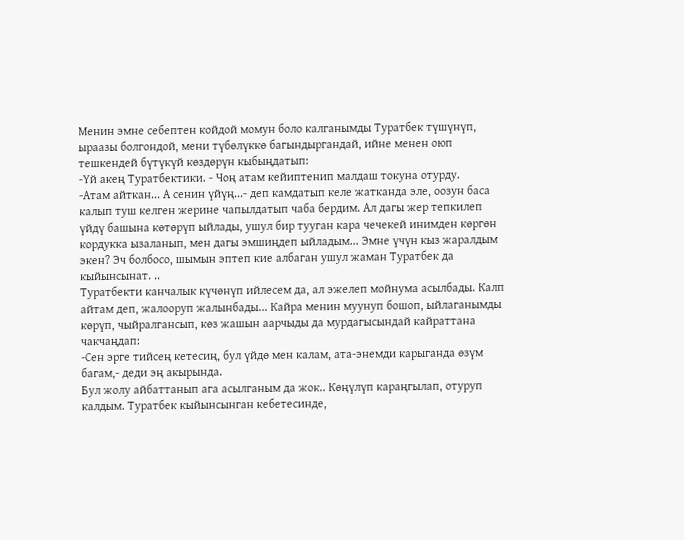Менин эмне себептен койдой момун боло калганымды Туратбек түшүнүп, ыраазы болгондой, мени түбөлүккө багындыргандай, ийне менен оюп тешкендей бүтүкүй көздөрүн кыбыңдатып:
-Үй акең Туратбектики. - Чоң атам кейиптенип малдаш токуна отурду.
-Атам айткан... А сенин үйүң...- деп камдатып келе жатканда эле, оозун баса калып туш келген жерине чапылдатып чаба бердим. Ал дагы жер тепкилеп үйдү башына көтөрүп ыйлады, ушул бир тууган кара чечекей инимден көргөн кордукка ызаланып, мен дагы эмшиңдеп ыйладым... Эмне үчүн кыз жаралдым экен? Эч болбосо, шымын эптеп кие албаган ушул жаман Туратбек да кыйынсынат. ..
Туратбекти канчалык күчөнүп ийлесем да, ал эжелеп мойнума асылбады. Калп айтам деп, жалооруп жалынбады... Кайра менин муунуп бошоп, ыйлаганымды көрүп, чыйралгансып, көз жашын аарчыды да мурдагысындай кайраттана чакчаңдап:
-Сен эрге тийсең кетесиң, бул үйдө мен калам, ата-энемди карыганда өзүм багам,- деди эң акырында.
Бул жолу айбаттанып ага асылганым да жок.. Көңүлүп караңгылап, отуруп калдым. Туратбек кыйынсынган кебетесинде,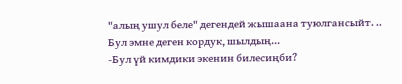"алың ушул беле" дегендей жышаана туюлгансыйт. ..
Бул эмне деген кордук, шылдың...
-Бул үй кимдики экенин билесиңби?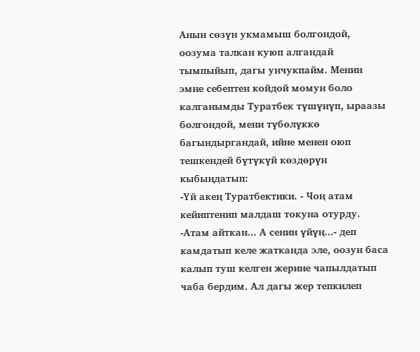Анын сөзүн укмамыш болгондой, оозума талкан куюп алгандай тымпыйып, дагы унчукпайм. Менин эмне себептен койдой момун боло калганымды Туратбек түшүнүп, ыраазы болгондой, мени түбөлүккө багындыргандай, ийне менен оюп тешкендей бүтүкүй көздөрүн кыбыңдатып:
-Үй акең Туратбектики. - Чоң атам кейиптенип малдаш токуна отурду.
-Атам айткан... А сенин үйүң...- деп камдатып келе жатканда эле, оозун баса калып туш келген жерине чапылдатып чаба бердим. Ал дагы жер тепкилеп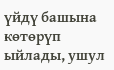үйдү башына көтөрүп ыйлады, ушул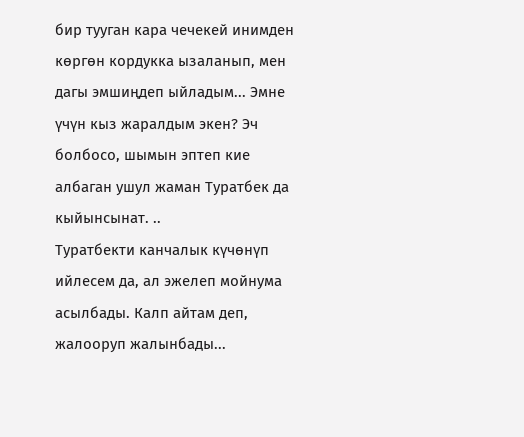бир тууган кара чечекей инимден көргөн кордукка ызаланып, мен дагы эмшиңдеп ыйладым... Эмне үчүн кыз жаралдым экен? Эч болбосо, шымын эптеп кие албаган ушул жаман Туратбек да кыйынсынат. ..
Туратбекти канчалык күчөнүп ийлесем да, ал эжелеп мойнума асылбады. Калп айтам деп, жалооруп жалынбады...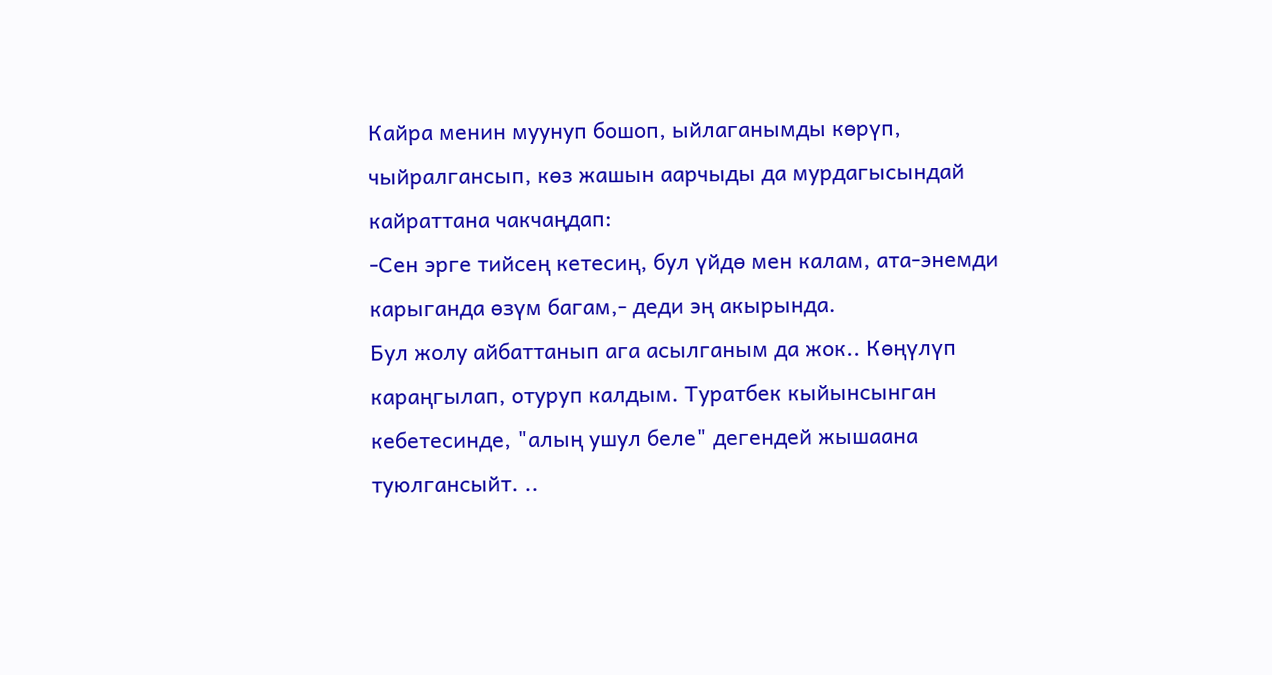Кайра менин муунуп бошоп, ыйлаганымды көрүп, чыйралгансып, көз жашын аарчыды да мурдагысындай кайраттана чакчаңдап:
-Сен эрге тийсең кетесиң, бул үйдө мен калам, ата-энемди карыганда өзүм багам,- деди эң акырында.
Бул жолу айбаттанып ага асылганым да жок.. Көңүлүп караңгылап, отуруп калдым. Туратбек кыйынсынган кебетесинде, "алың ушул беле" дегендей жышаана туюлгансыйт. ..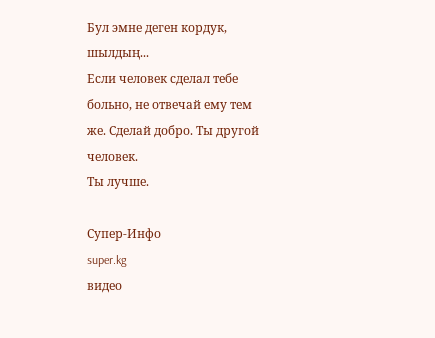Бул эмне деген кордук, шылдың...
Если человек сделал тебе больно, не отвечай ему тем же. Сделай добро. Ты другой человек.
Ты лучше.

Супер-Инфо
super.kg
видео